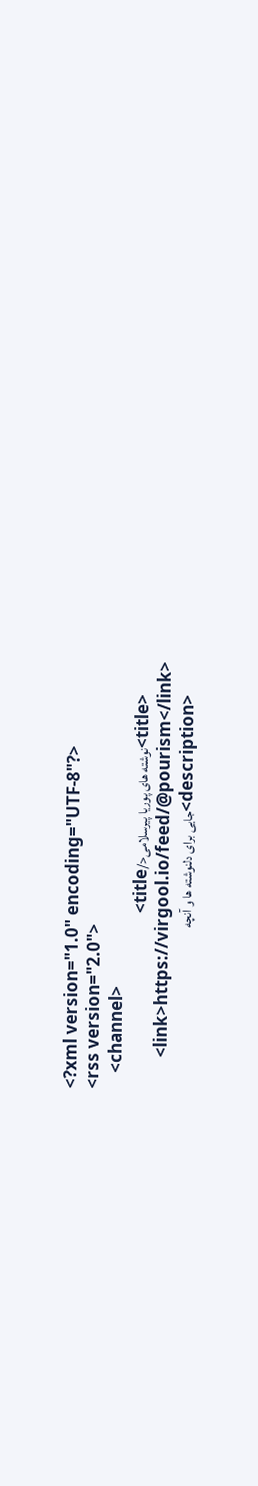<?xml version="1.0" encoding="UTF-8"?>
<rss version="2.0">
    <channel>
        <title>نوشته های پوریا پیرسلامی</title>
        <link>https://virgool.io/feed/@pourism</link>
        <description>جایی برای دلنوشته ها و آنچه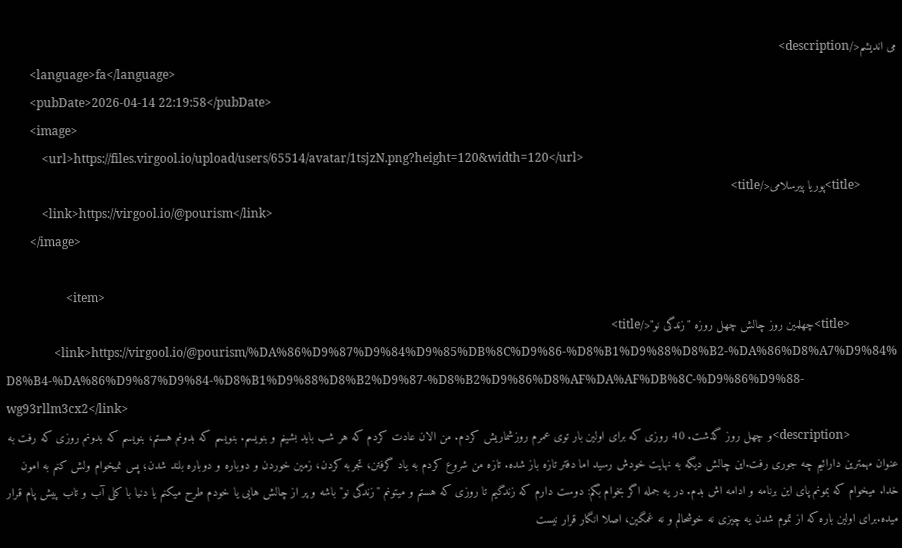می اندیشم</description>
        <language>fa</language>
        <pubDate>2026-04-14 22:19:58</pubDate>
        <image>
            <url>https://files.virgool.io/upload/users/65514/avatar/1tsjzN.png?height=120&width=120</url>
            <title>پوریا پیرسلامی</title>
            <link>https://virgool.io/@pourism</link>
        </image>

                    <item>
                <title>چهلمین روز چالش چهل روزه "زندگی نو"</title>
                <link>https://virgool.io/@pourism/%DA%86%D9%87%D9%84%D9%85%DB%8C%D9%86-%D8%B1%D9%88%D8%B2-%DA%86%D8%A7%D9%84%D8%B4-%DA%86%D9%87%D9%84-%D8%B1%D9%88%D8%B2%D9%87-%D8%B2%D9%86%D8%AF%DA%AF%DB%8C-%D9%86%D9%88-wg93rllm3cx2</link>
                <description>و چهل روز گذشت. 40 روزی که برای اولین بار توی عمرم روزشماریش کردم. من الان عادت کردم که هر شب باید بشینم و بنویسم. بنویسم که بدونم هستم، بنویسم که بدونم روزی که رفت به عنوان مهمترین دارائیم چه جوری رفت.این چالش دیگه به نهایت خودش رسید اما دفتر تازه باز شده. تازه من شروع کردم به یاد گرفتن، تجربه کردن، زمین خوردن و دوباره و دوباره بلند شدن؛ پس نمیخوام ولش کنم به امون خدا. میخوام که بمونم پای این برنامه و ادامه اش بدم. در یه جمله اگر بخوام بگم: دوست دارم که زندگیم تا روزی که هستم و میتونم "زندگی نو" باشه و پر از چالش هایی یا خودم طرح میکنم یا دنیا با کلی آب و تاب پیش پام قرار میده.برای اولین باره که از تموم شدن یه چیزی نه خوشحالم و نه غمگین، اصلا انگار قرار نیست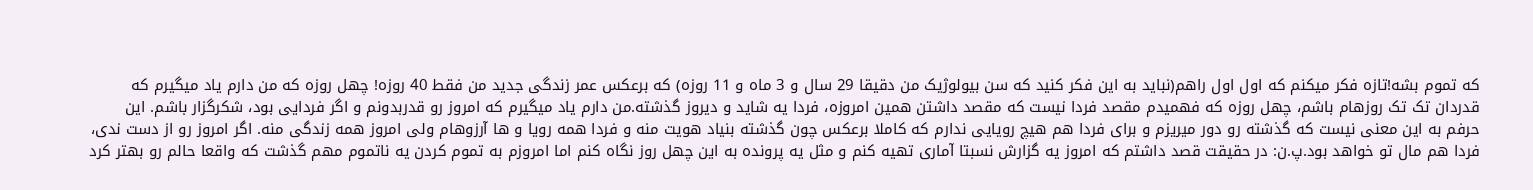که تموم بشه!تازه فکر میکنم که اول اول راهم(نباید به این فکر کنید که سن بیولوژیک من دقیقا 29 سال و 3 ماه و 11 روزه) که برعکس عمر زندگی جدید من فقط 40 روزه! چهل روزه که من دارم یاد میگیرم که قدردان تک تک روزهام باشم، چهل روزه که فهمیدم مقصد فردا نیست که مقصد داشتن همین امروزه، فردا یه شاید و دیروز گذشته.من دارم یاد میگیرم که امروز رو قدربدونم و اگر فردایی بود، شکرگزار باشم. این حرفم به این معنی نیست که گذشته رو دور میریزم و برای فردا هم هیچ رویایی ندارم که کاملا برعکس چون گذشته بنیاد هویت منه و فردا همه رویا و ها آرزوهام ولی امروز همه زندگی منه. اگر امروز رو از دست ندی، فردا هم مال تو خواهد بود.پ.ن: در حقیقت قصد داشتم که امروز یه گزارش نسبتا آماری تهیه کنم و مثل یه پرونده به این چهل روز نگاه کنم اما امروزم به تموم کردن یه ناتموم مهم گذشت که واقعا حالم رو بهتر کرد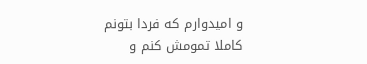و امیدوارم که فردا بتونم کاملا تمومش کنم و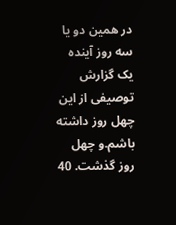در همین دو یا سه روز آینده یک گزارش توصیفی از این چهل روز داشته باشم.و چهل روز گذشت. 40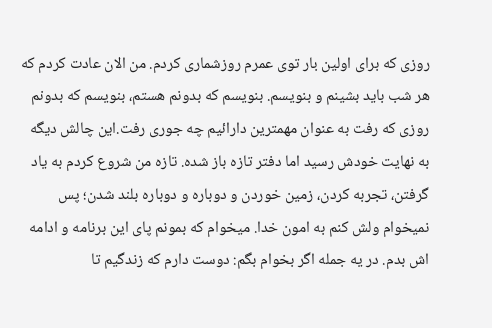روزی که برای اولین بار توی عمرم روزشماری کردم. من الان عادت کردم که هر شب باید بشینم و بنویسم. بنویسم که بدونم هستم، بنویسم که بدونم روزی که رفت به عنوان مهمترین دارائیم چه جوری رفت.این چالش دیگه به نهایت خودش رسید اما دفتر تازه باز شده. تازه من شروع کردم به یاد گرفتن، تجربه کردن، زمین خوردن و دوباره و دوباره بلند شدن؛ پس نمیخوام ولش کنم به امون خدا. میخوام که بمونم پای این برنامه و ادامه اش بدم. در یه جمله اگر بخوام بگم: دوست دارم که زندگیم تا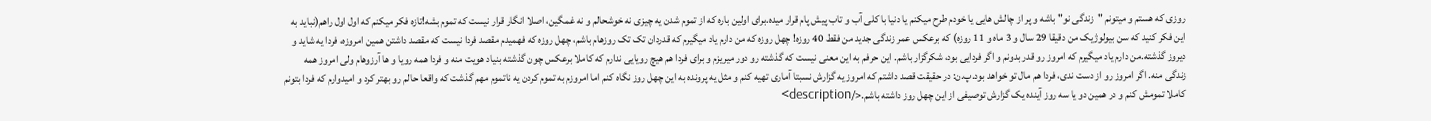روزی که هستم و میتونم "زندگی نو" باشه و پر از چالش هایی یا خودم طرح میکنم یا دنیا با کلی آب و تاب پیش پام قرار میده.برای اولین باره که از تموم شدن یه چیزی نه خوشحالم و نه غمگین، اصلا انگار قرار نیست که تموم بشه!تازه فکر میکنم که اول اول راهم(نباید به این فکر کنید که سن بیولوژیک من دقیقا 29 سال و 3 ماه و 11 روزه) که برعکس عمر زندگی جدید من فقط 40 روزه! چهل روزه که من دارم یاد میگیرم که قدردان تک تک روزهام باشم، چهل روزه که فهمیدم مقصد فردا نیست که مقصد داشتن همین امروزه، فردا یه شاید و دیروز گذشته.من دارم یاد میگیرم که امروز رو قدر بدونم و اگر فردایی بود، شکرگزار باشم. این حرفم به این معنی نیست که گذشته رو دور میریزم و برای فردا هم هیچ رویایی ندارم که کاملا برعکس چون گذشته بنیاد هویت منه و فردا همه رویا و ها آرزوهام ولی امروز همه زندگی منه. اگر امروز رو از دست ندی، فردا هم مال تو خواهد بود.پ.ن: در حقیقت قصد داشتم که امروز یه گزارش نسبتا آماری تهیه کنم و مثل یه پرونده به این چهل روز نگاه کنم اما امروزم به تموم کردن یه ناتموم مهم گذشت که واقعا حالم رو بهتر کرد و امیدوارم که فردا بتونم کاملا تمومش کنم و در همین دو یا سه روز آینده یک گزارش توصیفی از این چهل روز داشته باشم.</description>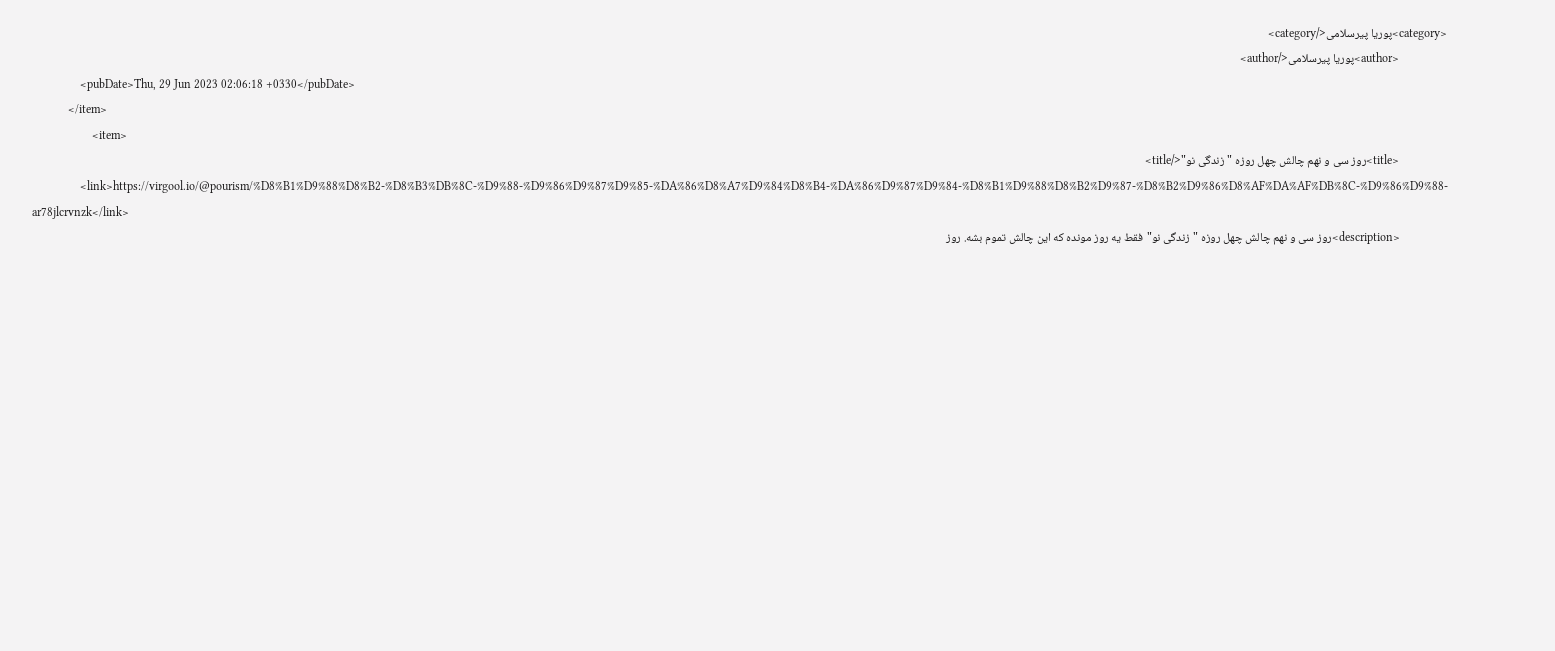<category>پوریا پیرسلامی</category>
                <author>پوریا پیرسلامی</author>
                <pubDate>Thu, 29 Jun 2023 02:06:18 +0330</pubDate>
            </item>
                    <item>
                <title>روز سی و نهم چالش چهل روزه "زندگی نو"</title>
                <link>https://virgool.io/@pourism/%D8%B1%D9%88%D8%B2-%D8%B3%DB%8C-%D9%88-%D9%86%D9%87%D9%85-%DA%86%D8%A7%D9%84%D8%B4-%DA%86%D9%87%D9%84-%D8%B1%D9%88%D8%B2%D9%87-%D8%B2%D9%86%D8%AF%DA%AF%DB%8C-%D9%86%D9%88-ar78jlcrvnzk</link>
                <description>روز سی و نهم چالش چهل روزه "زندگی نو"فقط یه روز مونده که این چالش تموم بشه. روز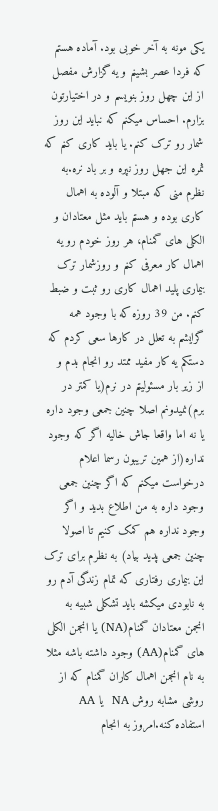یکی مونه به آخر خوبی بود. آماده هستم که فردا عصر بشینم و یه گزارش مفصل از این چهل روز بنویسم و در اختیارتون بزارم. احساس میکنم که نباید این روز شمار رو ترک کنم. یا باید کاری کنم که ثمره این جهل روز نپره و بر باد نره.به نظرم منی که مبتلا و آلوده به اهمال کاری بوده و هستم باید مثل معتادان و الکلی های گمنام، هر روز خودم رو یه اهمال کار معرفی کنم و روزشمار ترک بیماری پلید اهمال کاری رو ثبت و ضبط کنم. من 39 روزه که با وجود همه گرایشم به تعلل در کارها سعی کردم که دستکم یه کار مفید ممتد رو انجام بدم و از زیر بار مسئولیتم در نرم(یا کمتر در برم)نمیدونم اصلا چنین جمعی وجود داره یا نه اما واقعا جاش خالیه اگر که وجود نداره(از همین تریبون رسما اعلام درخواست میکنم که اگر چنین جمعی وجود داره به من اطلاع بدید و اگر وجود نداره هم کمک کنیم تا اصولا چنین جمعی پدید بیاد) به نظرم برای ترک این بیماری رفتاری که تمام زندگی آدم رو به نابودی میکشه باید تشکلی شبیه به انجمن معتادان گمنام(NA) یا انجمن الکلی های گمنام(AA) وجود داشته باشه مثلا به نام انجمن اهمال کاران گمنام که از روشی مشابه روش NA  یا AA  استفاده کنه.امروز به انجام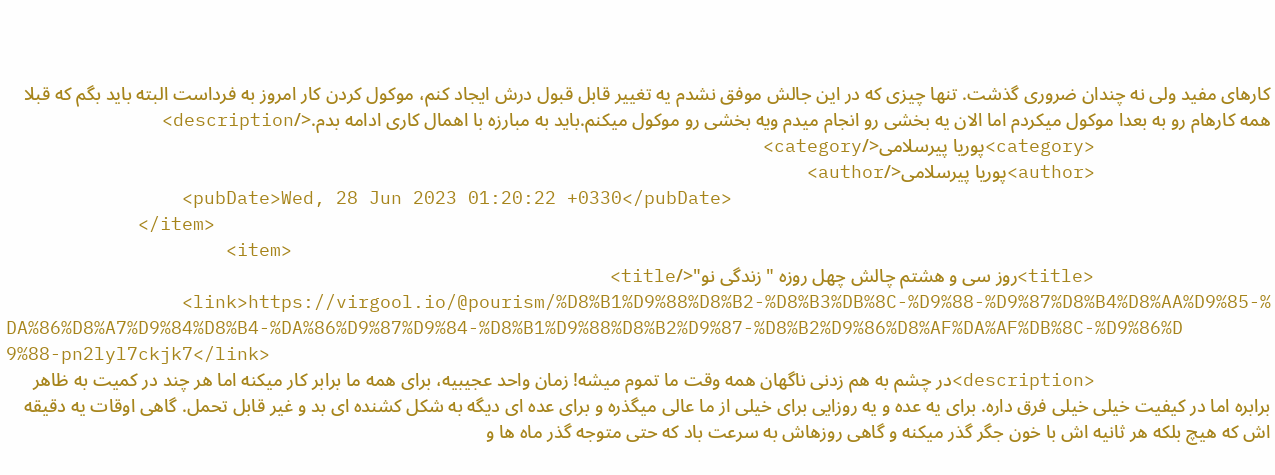کارهای مفید ولی نه چندان ضروری گذشت. تنها چیزی که در این جالش موفق نشدم یه تغییر قابل قبول درش ایجاد کنم، موکول کردن کار امروز به فرداست البته باید بگم که قبلا همه کارهام رو به بعدا موکول میکردم اما الان یه بخشی رو انجام میدم ویه بخشی رو موکول میکنم.باید به مبارزه با اهمال کاری ادامه بدم.</description>
                <category>پوریا پیرسلامی</category>
                <author>پوریا پیرسلامی</author>
                <pubDate>Wed, 28 Jun 2023 01:20:22 +0330</pubDate>
            </item>
                    <item>
                <title>روز سی و هشتم چالش چهل روزه "زندگی نو"</title>
                <link>https://virgool.io/@pourism/%D8%B1%D9%88%D8%B2-%D8%B3%DB%8C-%D9%88-%D9%87%D8%B4%D8%AA%D9%85-%DA%86%D8%A7%D9%84%D8%B4-%DA%86%D9%87%D9%84-%D8%B1%D9%88%D8%B2%D9%87-%D8%B2%D9%86%D8%AF%DA%AF%DB%8C-%D9%86%D9%88-pn2lyl7ckjk7</link>
                <description>در چشم به هم زدنی ناگهان همه وقت ما تموم میشه! زمان واحد عجیبیه، برای همه ما برابر کار میکنه اما هر چند در کمیت به ظاهر برابره اما در کیفیت خیلی خیلی فرق داره. برای یه عده و یه روزایی برای خیلی از ما عالی میگذره و برای عده ای دیگه به شکل کشنده ای بد و غیر قابل تحمل. گاهی اوقات یه دقیقه اش که هیچ بلکه هر ثانیه اش با خون جگر گذر میکنه و گاهی روزهاش به سرعت باد که حتی متوجه گذر ماه ها و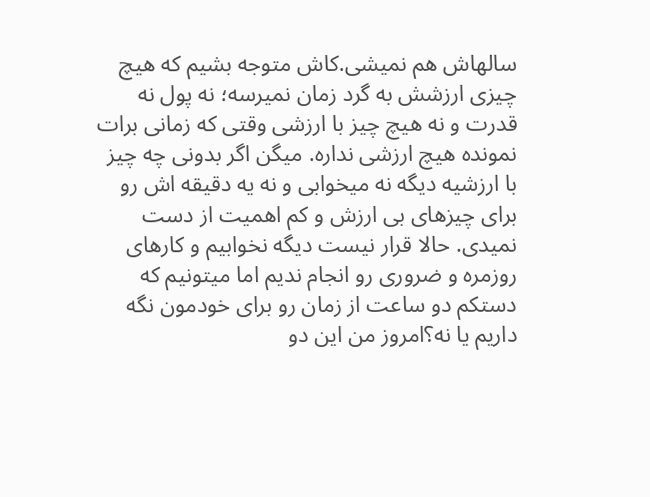سالهاش هم نمیشی.کاش متوجه بشیم که هیچ چیزی ارزشش به گرد زمان نمیرسه؛ نه پول نه قدرت و نه هیچ چیز با ارزشی وقتی که زمانی برات نمونده هیچ ارزشی نداره. میگن اگر بدونی چه چیز با ارزشیه دیگه نه میخوابی و نه یه دقیقه اش رو برای چیزهای بی ارزش و کم اهمیت از دست نمیدی. حالا قرار نیست دیگه نخوابیم و کارهای روزمره و ضروری رو انجام ندیم اما میتونیم که دستکم دو ساعت از زمان رو برای خودمون نگه داریم یا نه؟امروز من این دو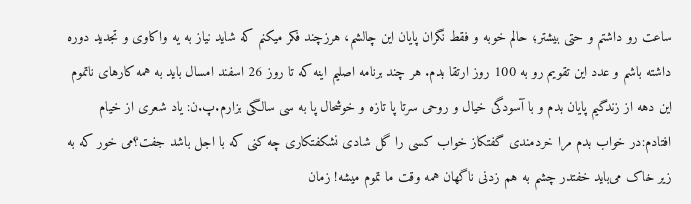ساعت رو داشتم و حتی بیشتر؛ حالم خوبه و فقط نگران پایان این چالشم، هرزچند فکر میکنم که شاید نیاز به یه واکاوی و تجدید دوره داشته باشم و عدد این تقویم رو به 100 روز ارتقا بدم. هر چند برنامه اصلیم اینه که تا روز 26 اسفند امسال باید به همه کارهای ناتموم این دهه از زندگیم پایان بدم و با آسودگی خیال و روحی سرتا پا تازه و خوشحال پا به سی سالگی بزارم.پ.ن: یاد شعری از خیام افتادم:در خواب بدم مرا خردمندی گفتکاز خواب کسی را گل شادی نشکفتکاری چه کنی که با اجل باشد جفت؟می خور که به زیر خاک می‌باید خفتدر چشم به هم زدنی ناگهان همه وقت ما تموم میشه! زمان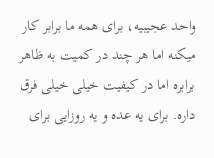واحد عجیبیه، برای همه ما برابر کار میکنه اما هر چند در کمیت به ظاهر برابره اما در کیفیت خیلی خیلی فرق داره. برای یه عده و یه روزایی برای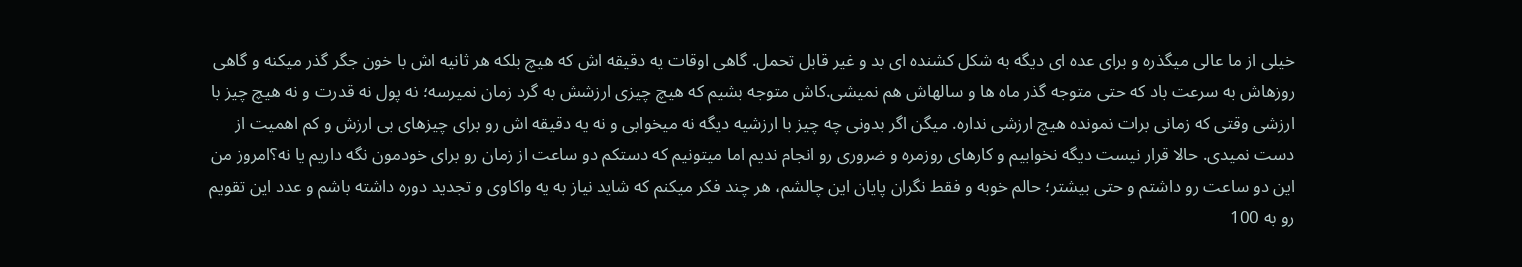خیلی از ما عالی میگذره و برای عده ای دیگه به شکل کشنده ای بد و غیر قابل تحمل. گاهی اوقات یه دقیقه اش که هیچ بلکه هر ثانیه اش با خون جگر گذر میکنه و گاهی روزهاش به سرعت باد که حتی متوجه گذر ماه ها و سالهاش هم نمیشی.کاش متوجه بشیم که هیچ چیزی ارزشش به گرد زمان نمیرسه؛ نه پول نه قدرت و نه هیچ چیز با ارزشی وقتی که زمانی برات نمونده هیچ ارزشی نداره. میگن اگر بدونی چه چیز با ارزشیه دیگه نه میخوابی و نه یه دقیقه اش رو برای چیزهای بی ارزش و کم اهمیت از دست نمیدی. حالا قرار نیست دیگه نخوابیم و کارهای روزمره و ضروری رو انجام ندیم اما میتونیم که دستکم دو ساعت از زمان رو برای خودمون نگه داریم یا نه؟امروز من این دو ساعت رو داشتم و حتی بیشتر؛ حالم خوبه و فقط نگران پایان این چالشم، هر چند فکر میکنم که شاید نیاز به یه واکاوی و تجدید دوره داشته باشم و عدد این تقویم رو به 100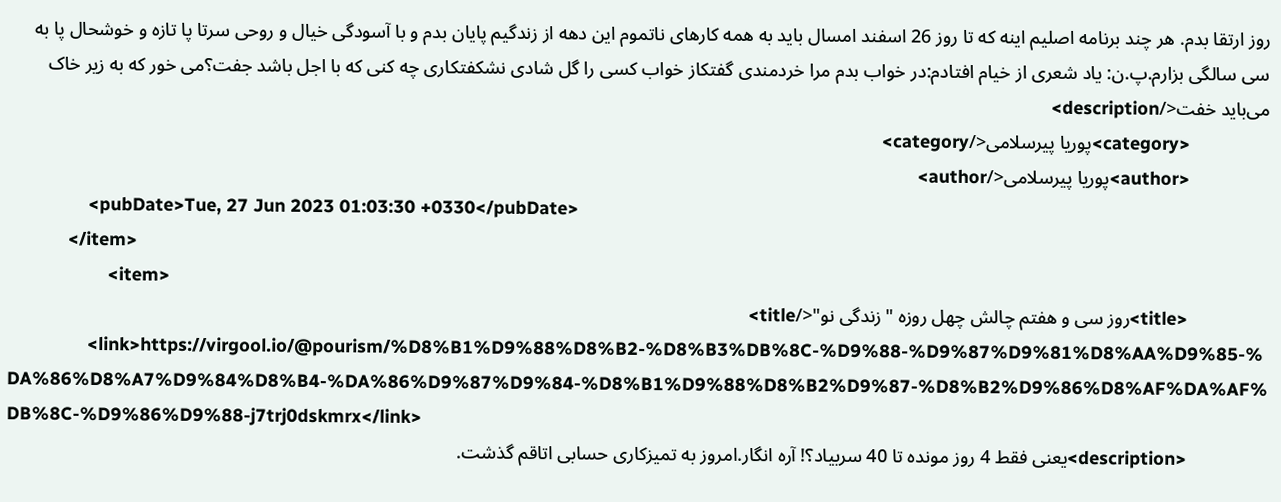روز ارتقا بدم. هر چند برنامه اصلیم اینه که تا روز 26 اسفند امسال باید به همه کارهای ناتموم این دهه از زندگیم پایان بدم و با آسودگی خیال و روحی سرتا پا تازه و خوشحال پا به سی سالگی بزارم.پ.ن: یاد شعری از خیام افتادم:در خواب بدم مرا خردمندی گفتکاز خواب کسی را گل شادی نشکفتکاری چه کنی که با اجل باشد جفت؟می خور که به زیر خاک می‌باید خفت</description>
                <category>پوریا پیرسلامی</category>
                <author>پوریا پیرسلامی</author>
                <pubDate>Tue, 27 Jun 2023 01:03:30 +0330</pubDate>
            </item>
                    <item>
                <title>روز سی و هفتم چالش چهل روزه "زندگی نو"</title>
                <link>https://virgool.io/@pourism/%D8%B1%D9%88%D8%B2-%D8%B3%DB%8C-%D9%88-%D9%87%D9%81%D8%AA%D9%85-%DA%86%D8%A7%D9%84%D8%B4-%DA%86%D9%87%D9%84-%D8%B1%D9%88%D8%B2%D9%87-%D8%B2%D9%86%D8%AF%DA%AF%DB%8C-%D9%86%D9%88-j7trj0dskmrx</link>
                <description>یعنی فقط 4 روز مونده تا 40 سربیاد؟! آره انگار.امروز به تمیزکاری حسابی اتاقم گذشت.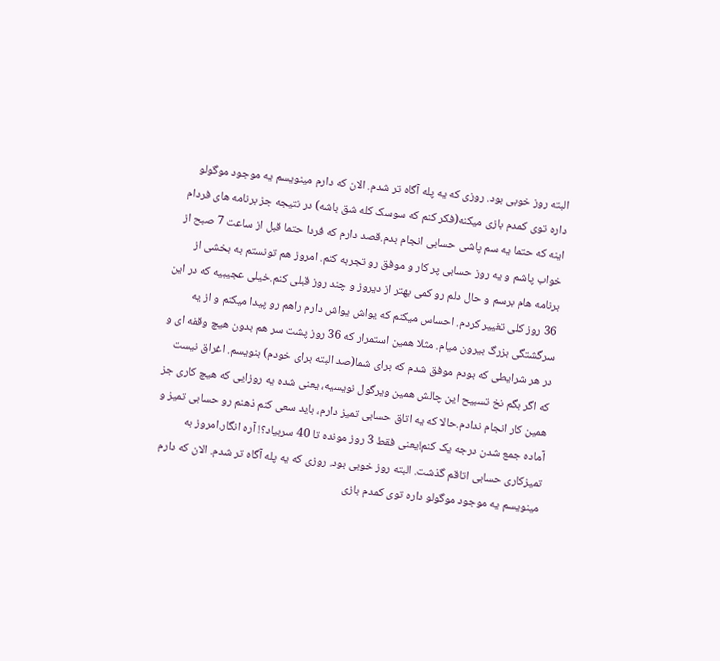البته روز خوبی بود. روزی که یه پله آگاه تر شدم. الان که دارم مینویسم یه موجود موگولو داره توی کمدم بازی میکنه(فکر کنم که سوسک کله شق باشه) در نتیجه جز برنامه های فردام اینه که حتما یه سم پاشی حسابی انجام بدم.قصد دارم که فردا حتما قبل از ساعت 7 صبح از خواب پاشم و یه روز حسابی پر کار و موفق رو تجربه کنم. امروز هم تونستم به بخشی از برنامه هام برسم و حال دلم رو کمی بهتر از دیروز و چند روز قبلی کنم.خیلی عجیبیه که در این 36 روز کلی تغییر کردم. احساس میکنم که یواش یواش دارم راهم رو پیدا میکنم و از یه سرگشتگی بزرگ بیرون میام. مثلا همین استمرار که 36 روز پشت سر هم بدون هیچ وقفه ای و در هر شرایطی که بودم موفق شدم که برای شما(صد البته برای خودم) بنویسم. اغراق نیست که اگر بگم نخ تسبیح این چالش همین ویرگول نویسیه، یعنی شده یه روزایی که هیچ کاری جز همین کار انجام ندادم.حالا که یه اتاق حسابی تمیز دارم، باید سعی کنم ذهنم رو حسابی تمیز و آماده جمع شدن درجه یک کنم!یعنی فقط 3 روز مونده تا 40 سربیاد؟! آره انگار.امروز به تمیزکاری حسابی اتاقم گذشت. البته روز خوبی بود. روزی که یه پله آگاه تر شدم. الان که دارم مینویسم یه موجود موگولو داره توی کمدم بازی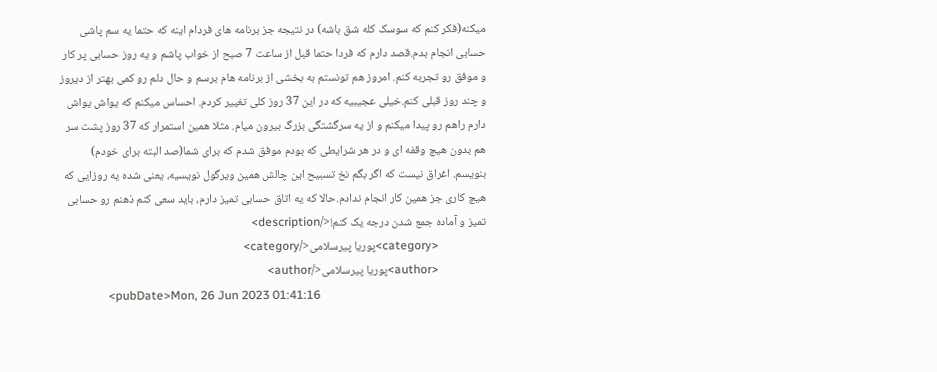میکنه(فکر کنم که سوسک کله شق باشه) در نتیجه جز برنامه های فردام اینه که حتما یه سم پاشی حسابی انجام بدم.قصد دارم که فردا حتما قبل از ساعت 7 صبح از خواب پاشم و یه روز حسابی پر کار و موفق رو تجربه کنم. امروز هم تونستم به بخشی از برنامه هام برسم و حال دلم رو کمی بهتر از دیروز و چند روز قبلی کنم.خیلی عجیبیه که در این 37 روز کلی تغییر کردم. احساس میکنم که یواش یواش دارم راهم رو پیدا میکنم و از یه سرگشتگی بزرگ بیرون میام. مثلا همین استمرار که 37 روز پشت سر هم بدون هیچ وقفه ای و در هر شرایطی که بودم موفق شدم که برای شما(صد البته برای خودم) بنویسم. اغراق نیست که اگر بگم نخ تسبیح این چالش همین ویرگول نویسیه، یعنی شده یه روزایی که هیچ کاری جز همین کار انجام ندادم.حالا که یه اتاق حسابی تمیز دارم، باید سعی کنم ذهنم رو حسابی تمیز و آماده جمع شدن درجه یک کنم!</description>
                <category>پوریا پیرسلامی</category>
                <author>پوریا پیرسلامی</author>
                <pubDate>Mon, 26 Jun 2023 01:41:16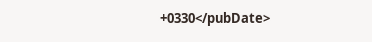+0330</pubDate>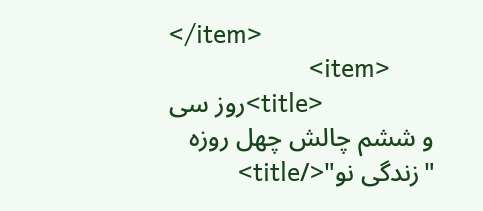</item>
                    <item>
                <title>روز سی و ششم چالش چهل روزه "زندگی نو"</title>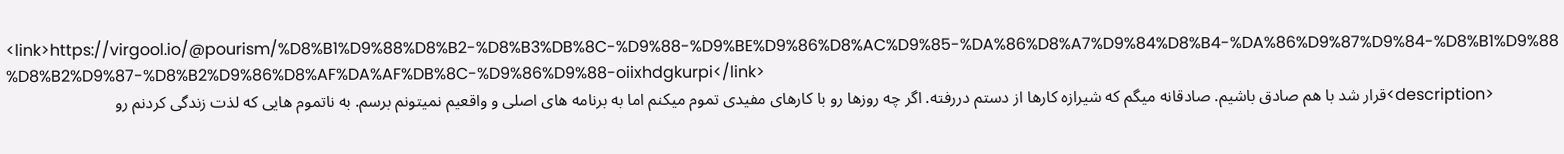<link>https://virgool.io/@pourism/%D8%B1%D9%88%D8%B2-%D8%B3%DB%8C-%D9%88-%D9%BE%D9%86%D8%AC%D9%85-%DA%86%D8%A7%D9%84%D8%B4-%DA%86%D9%87%D9%84-%D8%B1%D9%88%D8%B2%D9%87-%D8%B2%D9%86%D8%AF%DA%AF%DB%8C-%D9%86%D9%88-oiixhdgkurpi</link>
                <description>قرار شد با هم صادق باشیم. صادقانه میگم که شیرازه کارها از دستم دررفته. اگر چه روزها رو با کارهای مفیدی تموم میکنم اما به برنامه های اصلی و واقعیم نمیتونم برسم. به ناتموم هایی که لذت زندگی کردنم رو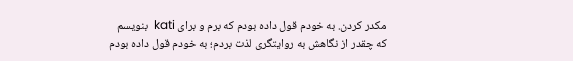مکدر کردن. به خودم قول داده بودم که برم و برای kati  بنویسم که چقدر از نگاهش به روایتگری لذت بردم؛ به خودم قول داده بودم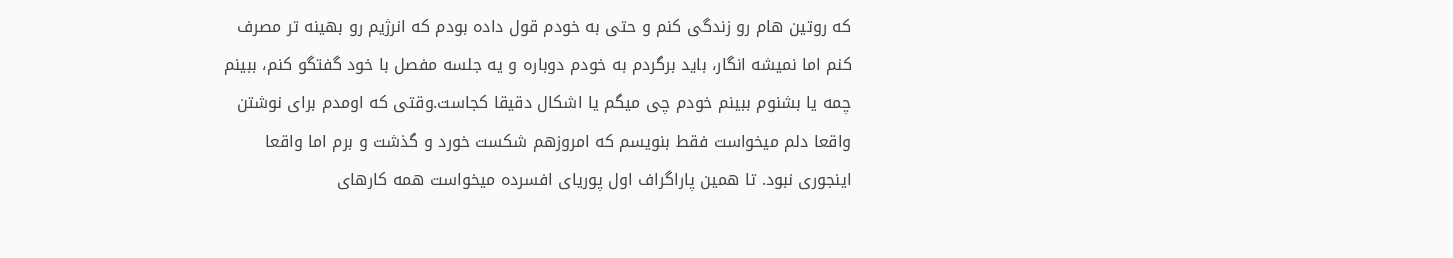که روتین هام رو زندگی کنم و حتی به خودم قول داده بودم که انرژیم رو بهینه تر مصرف کنم اما نمیشه انگار، باید برگردم به خودم دوباره و یه جلسه مفصل با خود گفتگو کنم، ببینم چمه یا بشنوم ببینم خودم چی میگم یا اشکال دقیقا کجاست.وقتی که اومدم برای نوشتن واقعا دلم میخواست فقط بنویسم که امروزهم شکست خورد و گذشت و برم اما واقعا اینجوری نبود. تا همین پاراگراف اول پوریای افسرده میخواست همه کارهای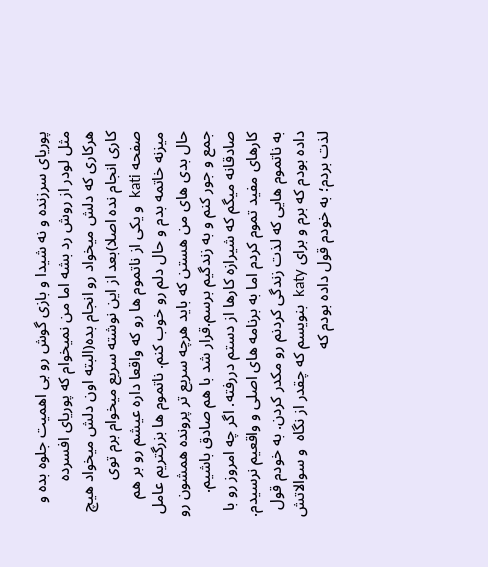پوریای سرزنده و نه شیدا و بازی گوش رو بی اهمیت جلوه بده و مثل لودر از روش رد بشه اما من نمیخوام که پوریای افسرده هرکاری که دلش میخواد رو انجام بده(البته اون دلش میخواد هیچ کاری انجام نده اصلا)بعد از این نوشته سریع میخوام برم توی صفحه kati  و یکی از ناتموم ها رو که واقعا داره عیشم رو بر هم میزنه خاتمه بدم و حال دلم رو خوب کنم. ناتموم ها بزرگتریم عامل حال بدی های من هستن که باید هرچه سریع تر پرونده همشون رو جمع و جور کنم و به زندگیم برسم.قرار شد با هم صادق باشیم. صادقانه میگم که شیرازه کارها از دستم دررفته. اگر چه امروز رو با کارهای مفید تموم کردم اما به برنامه های اصلی و واقعیم نرسیدم. به ناتموم هایی که لذت زندگی کردنم رو مکدر کردن. به خودم قول داده بودم که برم و برای katy  بنویسم که چقدر از نگاه  و سوالاتش لذت بردم؛ به خودم قول داده بودم که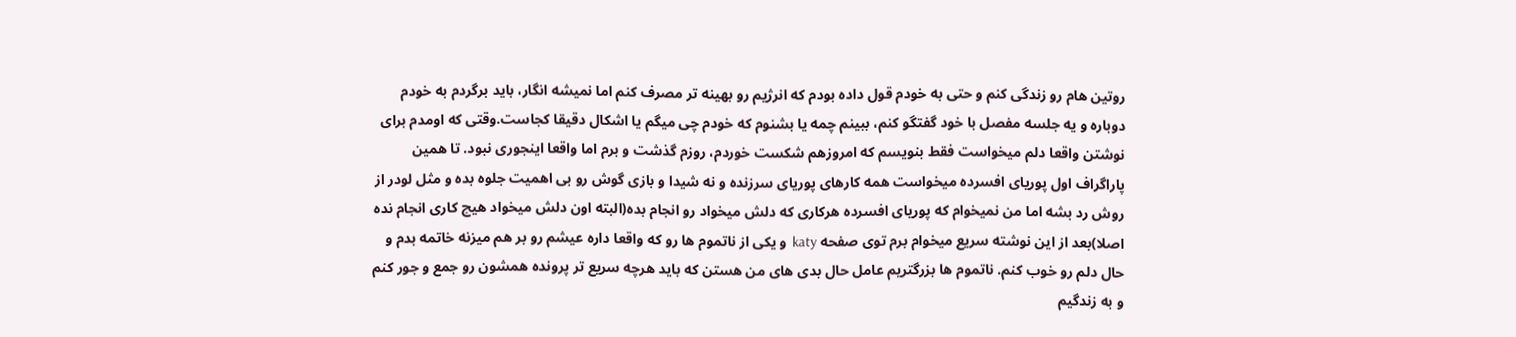روتین هام رو زندگی کنم و حتی به خودم قول داده بودم که انرژیم رو بهینه تر مصرف کنم اما نمیشه انگار، باید برگردم به خودم دوباره و یه جلسه مفصل با خود گفتگو کنم، ببینم چمه یا بشنوم که خودم چی میگم یا اشکال دقیقا کجاست.وقتی که اومدم برای نوشتن واقعا دلم میخواست فقط بنویسم که امروزهم شکست خوردم، روزم گذشت و برم اما واقعا اینجوری نبود. تا همین پاراگراف اول پوریای افسرده میخواست همه کارهای پوریای سرزنده و نه شیدا و بازی گوش رو بی اهمیت جلوه بده و مثل لودر از روش رد بشه اما من نمیخوام که پوریای افسرده هرکاری که دلش میخواد رو انجام بده(البته اون دلش میخواد هیچ کاری انجام نده اصلا)بعد از این نوشته سریع میخوام برم توی صفحه katy  و یکی از ناتموم ها رو که واقعا داره عیشم رو بر هم میزنه خاتمه بدم و حال دلم رو خوب کنم. ناتموم ها بزرگتریم عامل حال بدی های من هستن که باید هرچه سریع تر پرونده همشون رو جمع و جور کنم و به زندگیم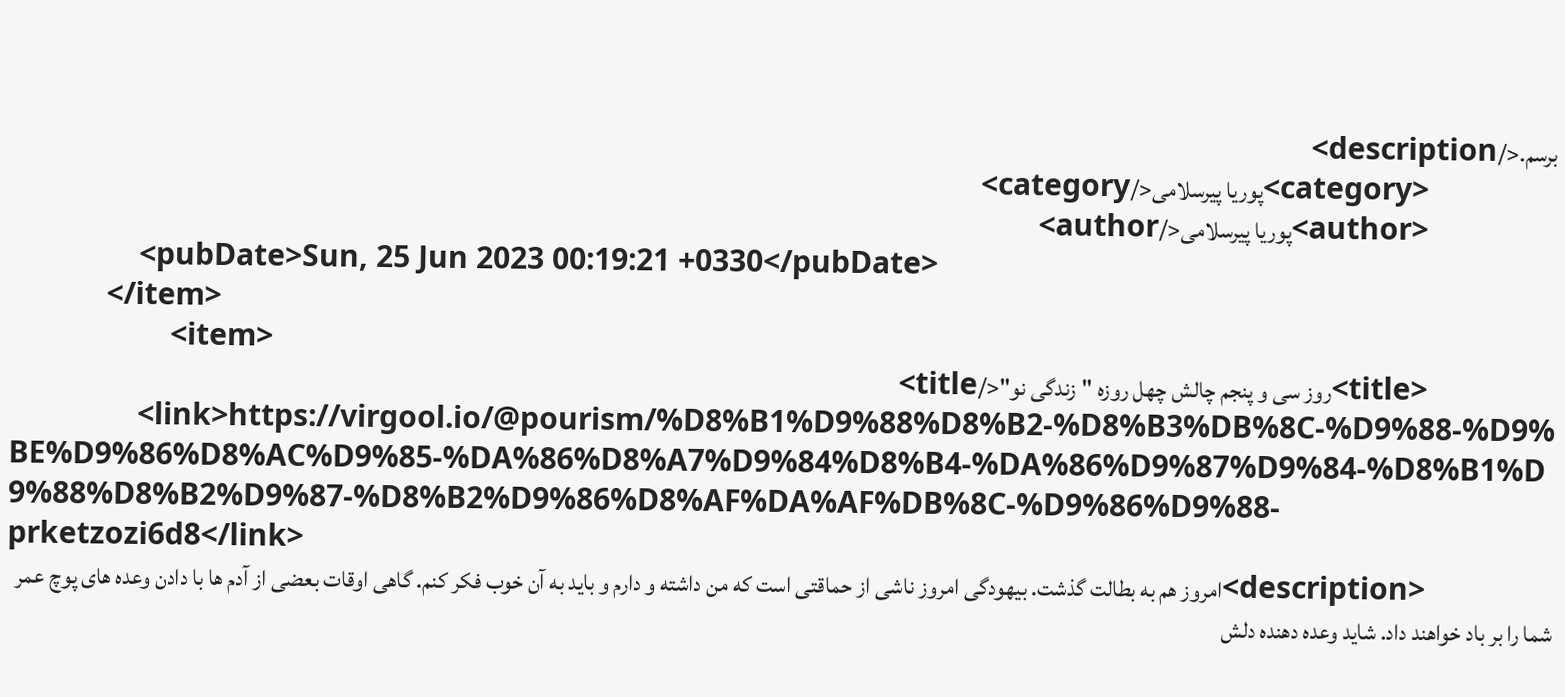برسم.</description>
                <category>پوریا پیرسلامی</category>
                <author>پوریا پیرسلامی</author>
                <pubDate>Sun, 25 Jun 2023 00:19:21 +0330</pubDate>
            </item>
                    <item>
                <title>روز سی و پنجم چالش چهل روزه "زندگی نو"</title>
                <link>https://virgool.io/@pourism/%D8%B1%D9%88%D8%B2-%D8%B3%DB%8C-%D9%88-%D9%BE%D9%86%D8%AC%D9%85-%DA%86%D8%A7%D9%84%D8%B4-%DA%86%D9%87%D9%84-%D8%B1%D9%88%D8%B2%D9%87-%D8%B2%D9%86%D8%AF%DA%AF%DB%8C-%D9%86%D9%88-prketzozi6d8</link>
                <description>امروز هم به بطالت گذشت. بیهودگی امروز ناشی از حماقتی است که من داشته و دارم و باید به آن خوب فکر کنم. گاهی اوقات بعضی از آدم ها با دادن وعده های پوچ عمر شما را بر باد خواهند داد. شاید وعده دهنده دلش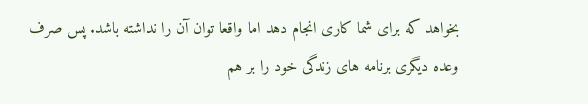بخواهد که برای شما کاری انجام دهد اما واقعا توان آن را نداشته باشد. پس صرف وعده دیگری برنامه های زندگی خود را بر هم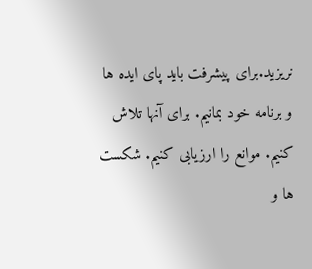نریزید.برای پیشرفت باید پای ایده ها و برنامه خود بمانیم. برای آنها تلاش کنیم. موانع را ارزیابی کنیم. شکست ها و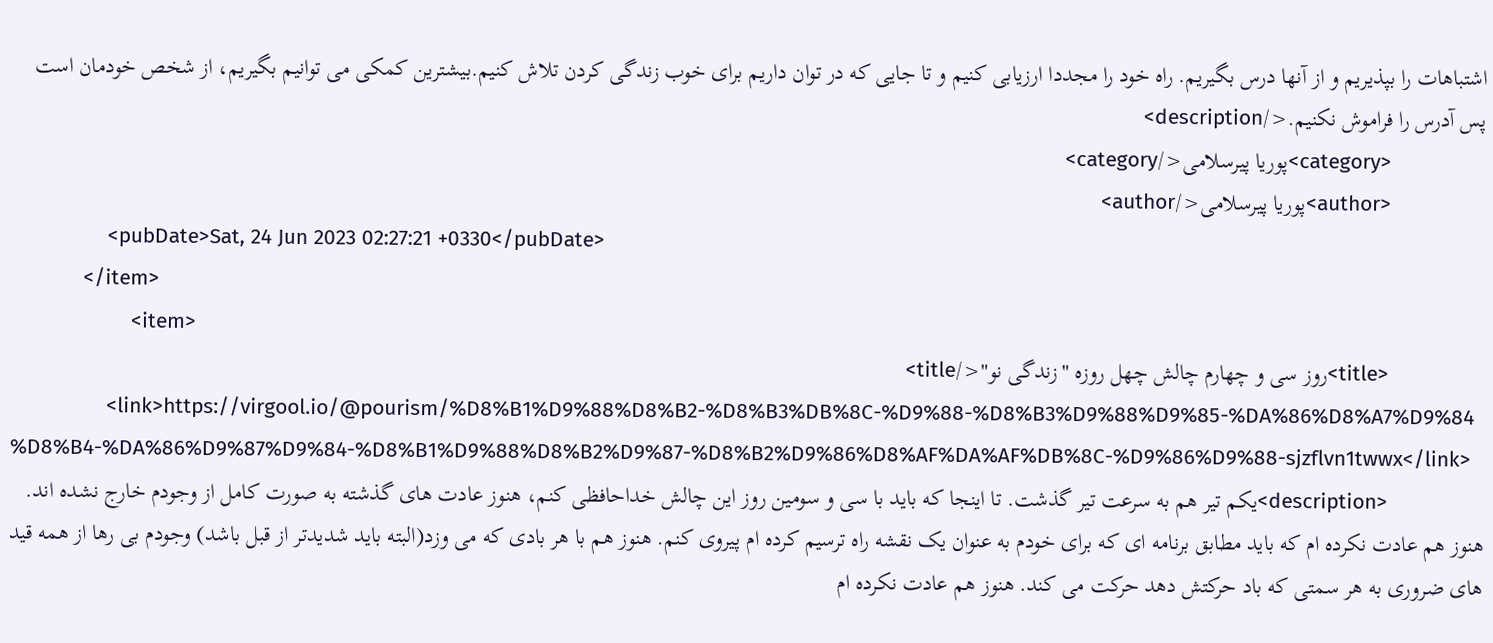اشتباهات را بپذیریم و از آنها درس بگیریم. راه خود را مجددا ارزیابی کنیم و تا جایی که در توان داریم برای خوب زندگی کردن تلاش کنیم.بیشترین کمکی می توانیم بگیریم، از شخص خودمان است پس آدرس را فراموش نکنیم.</description>
                <category>پوریا پیرسلامی</category>
                <author>پوریا پیرسلامی</author>
                <pubDate>Sat, 24 Jun 2023 02:27:21 +0330</pubDate>
            </item>
                    <item>
                <title>روز سی و چهارم چالش چهل روزه "زندگی نو"</title>
                <link>https://virgool.io/@pourism/%D8%B1%D9%88%D8%B2-%D8%B3%DB%8C-%D9%88-%D8%B3%D9%88%D9%85-%DA%86%D8%A7%D9%84%D8%B4-%DA%86%D9%87%D9%84-%D8%B1%D9%88%D8%B2%D9%87-%D8%B2%D9%86%D8%AF%DA%AF%DB%8C-%D9%86%D9%88-sjzflvn1twwx</link>
                <description>یکم تیر هم به سرعت تیر گذشت. تا اینجا که باید با سی و سومین روز این چالش خداحافظی کنم، هنوز عادت های گذشته به صورت کامل از وجودم خارج نشده اند.  هنوز هم عادت نکرده ام که باید مطابق برنامه ای که برای خودم به عنوان یک نقشه راه ترسیم کرده ام پیروی کنم. هنوز هم با هر بادی که می وزد(البته باید شدیدتر از قبل باشد) وجودم بی رها از همه قید های ضروری به هر سمتی که باد حرکتش دهد حرکت می کند. هنوز هم عادت نکرده ام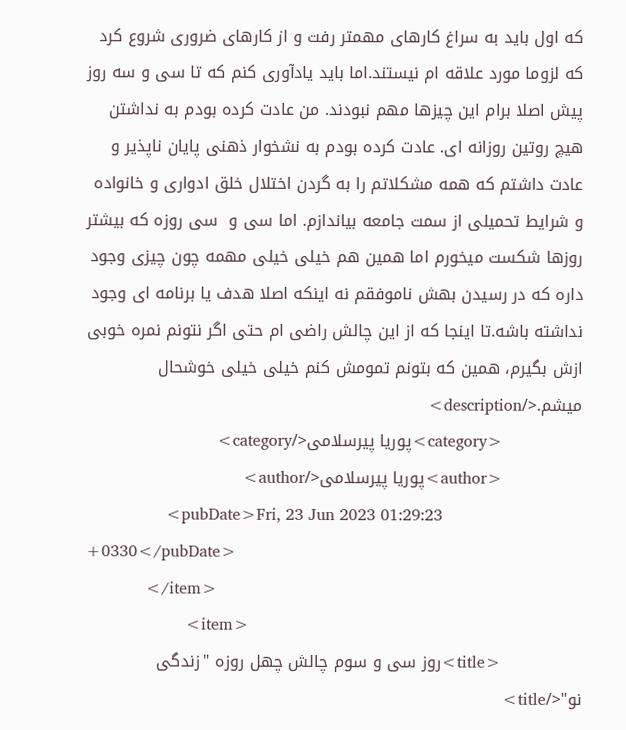که اول باید به سراغ کارهای مهمتر رفت و از کارهای ضروری شروع کرد که لزوما مورد علاقه ام نیستند.اما باید یادآوری کنم که تا سی و سه روز پیش اصلا برام این چیزها مهم نبودند. من عادت کرده بودم به نداشتن هیچ روتین روزانه ای. عادت کرده بودم به نشخوار ذهنی پایان ناپذیر و عادت داشتم که همه مشکلاتم را به گردن اختلال خلق ادواری و خانواده و شرایط تحمیلی از سمت جامعه بیاندازم. اما سی و  سی روزه که بیشتر روزها شکست میخورم اما همین هم خیلی خیلی مهمه چون چیزی وجود داره که در رسیدن بهش ناموفقم نه اینکه اصلا هدف یا برنامه ای وجود نداشته باشه.تا اینجا که از این چالش راضی ام حتی اگر نتونم نمره خوبی ازش بگیرم، همین که بتونم تمومش کنم خیلی خیلی خوشحال میشم.</description>
                <category>پوریا پیرسلامی</category>
                <author>پوریا پیرسلامی</author>
                <pubDate>Fri, 23 Jun 2023 01:29:23 +0330</pubDate>
            </item>
                    <item>
                <title>روز سی و سوم چالش چهل روزه "زندگی نو"</title>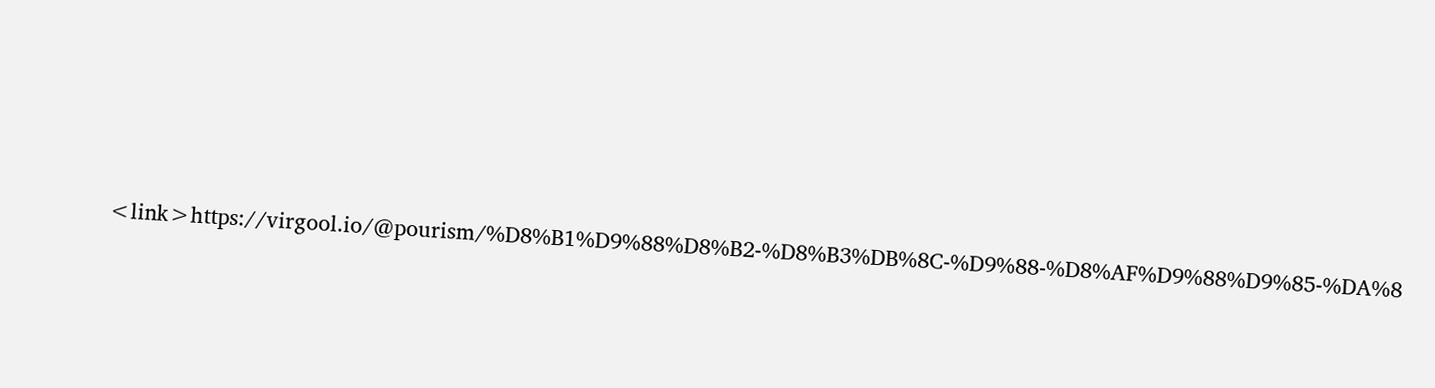<link>https://virgool.io/@pourism/%D8%B1%D9%88%D8%B2-%D8%B3%DB%8C-%D9%88-%D8%AF%D9%88%D9%85-%DA%8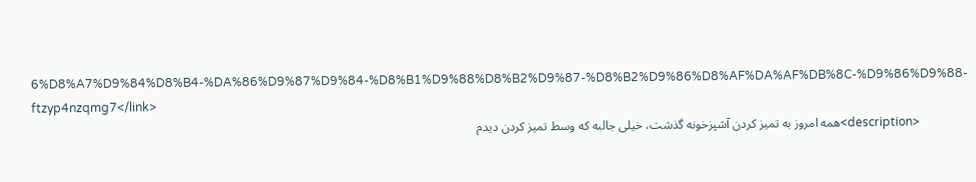6%D8%A7%D9%84%D8%B4-%DA%86%D9%87%D9%84-%D8%B1%D9%88%D8%B2%D9%87-%D8%B2%D9%86%D8%AF%DA%AF%DB%8C-%D9%86%D9%88-ftzyp4nzqmg7</link>
                <description>همه امروز به تمیز کردن آشپزخونه گذشت، خیلی جالبه که وسط تمیز کردن دیدم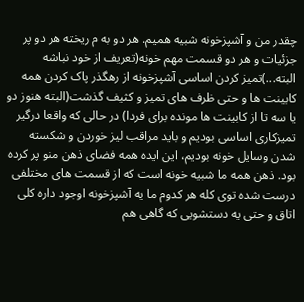چقدر من و آشپزخونه شبیه همیم. هر دو به م ریخته هر دو پر جزئیات و هر دو قسمت مهم خونه(تعریف از خود نباشه البته...)تمیز کردن اساسی آشپزخونه از رهگذر پاک کردن همه کابینت ها و حتی ظرف های تمیز و کثیف گذشت(البته هنوز دو یا سه تا از کابینت ها مونده برای فردا) در حالی که واقعا درگیر تمیزکاری اساسی بودیم و باید مراقب لیز خوردن و شکسته شدن وسایل خونه بودیم، این ایده همه فضای ذهن منو پر کرده بود. ذهن همه ما شبیه خونه است که از قسمت های مختلفی درست شده توی کله هر کدوم ما یه آشپزخونه اوجود داره کلی اتاق و حتی یه دستشویی که گاهی هم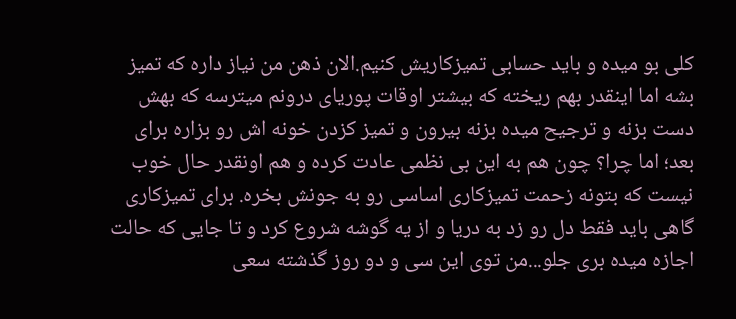کلی بو میده و باید حسابی تمیزکاریش کنیم.الان ذهن من نیاز داره که تمیز بشه اما اینقدر بهم ریخته که بیشتر اوقات پوریای درونم میترسه که بهش دست بزنه و ترجیح میده بزنه بیرون و تمیز کزدن خونه اش رو بزاره برای بعد؛ اما چرا؟ چون هم به این بی نظمی عادت کرده و هم اونقدر حال خوب نیست که بتونه زحمت تمیزکاری اساسی رو به جونش بخره. برای تمیزکاری گاهی باید فقط دل رو زد به دریا و از یه گوشه شروع کرد و تا جایی که حالت اجازه میده بری جلو...من توی این سی و دو روز گذشته سعی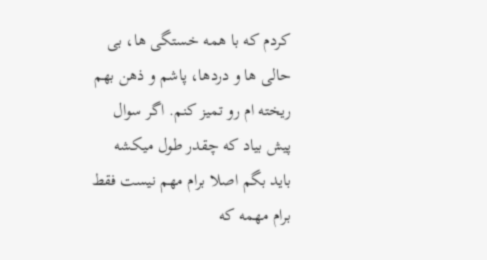کردم که با همه خستگی ها، بی حالی ها و دردها، پاشم و ذهن بهم ریخته ام رو تمیز کنم. اگر سوال پیش بیاد که چقدر طول میکشه باید بگم اصلا برام مهم نیست فقط برام مهمه که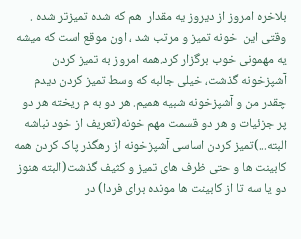بلاخره امروز از دیروز یه مقدار  هم که شده تمیزتر شده . وقتی این  خونه تمیز و مرتب شد ، اون موقع است که میشه یه مهمونی خوب برگزار کرد.همه امروز به تمیز کردن آشپزخونه گذشت، خیلی جالبه که وسط تمیز کردن دیدم چقدر من و آشپزخونه شبیه همیم. هر دو به م ریخته هر دو پر جزئیات و هر دو قسمت مهم خونه(تعریف از خود نباشه البته...)تمیز کردن اساسی آشپزخونه از رهگذر پاک کردن همه کابینت ها و حتی ظرف های تمیز و کثیف گذشت(البته هنوز دو یا سه تا از کابینت ها مونده برای فردا) در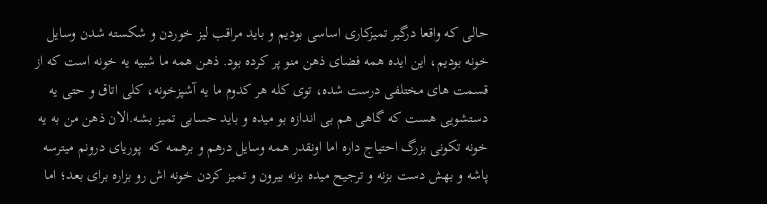حالی که واقعا درگیر تمیزکاری اساسی بودیم و باید مراقب لیز خوردن و شکسته شدن وسایل خونه بودیم، این ایده همه فضای ذهن منو پر کرده بود. ذهن همه ما شبیه یه خونه است که از قسمت های مختلفی درست شده، توی کله هر کدوم ما یه آشپزخونه، کلی اتاق و حتی یه دستشویی هست که گاهی هم بی اندازه بو میده و باید حسابی تمیز بشه.الان ذهن من به یه خونه تکونی بزرگ احتیاج داره اما اونقدر همه وسایل درهم و برهمه که  پوریای درونم میترسه پاشه و بهش دست بزنه و ترجیح میده بزنه بیرون و تمیز کردن خونه اش رو بزاره برای بعد؛ اما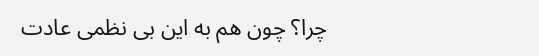چرا؟ چون هم به این بی نظمی عادت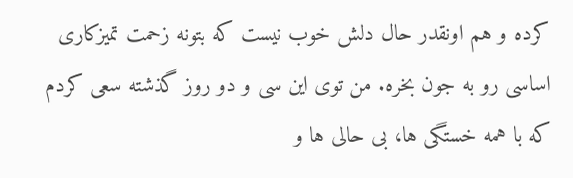کرده و هم اونقدر حال دلش خوب نیست که بتونه زحمت تمیزکاری اساسی رو به جون بخره. من توی این سی و دو روز گذشته سعی کردم که با همه خستگی ها، بی حالی ها و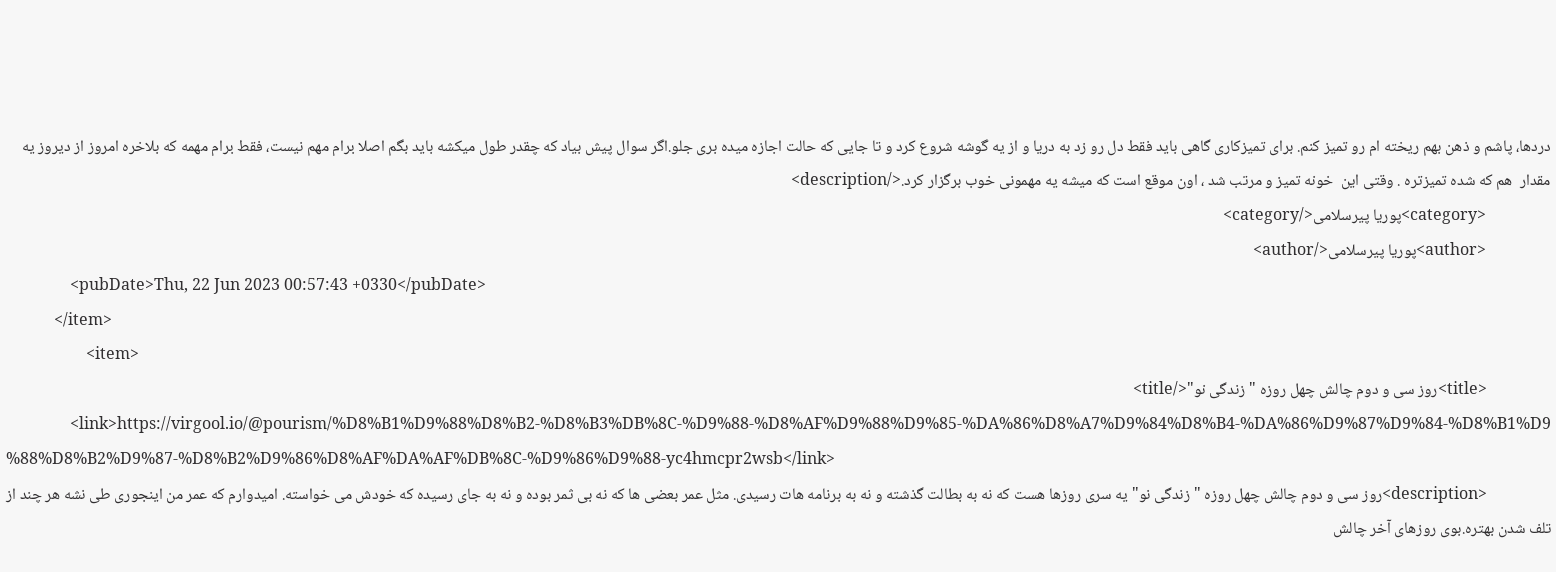دردها، پاشم و ذهن بهم ریخته ام رو تمیز کنم. برای تمیزکاری گاهی باید فقط دل رو زد به دریا و از یه گوشه شروع کرد و تا جایی که حالت اجازه میده بری جلو.اگر سوال پیش بیاد که چقدر طول میکشه باید بگم اصلا برام مهم نیست، فقط برام مهمه که بلاخره امروز از دیروز یه مقدار  هم که شده تمیزتره . وقتی این  خونه تمیز و مرتب شد ، اون موقع است که میشه یه مهمونی خوب برگزار کرد.</description>
                <category>پوریا پیرسلامی</category>
                <author>پوریا پیرسلامی</author>
                <pubDate>Thu, 22 Jun 2023 00:57:43 +0330</pubDate>
            </item>
                    <item>
                <title>روز سی و دوم چالش چهل روزه "زندگی نو"</title>
                <link>https://virgool.io/@pourism/%D8%B1%D9%88%D8%B2-%D8%B3%DB%8C-%D9%88-%D8%AF%D9%88%D9%85-%DA%86%D8%A7%D9%84%D8%B4-%DA%86%D9%87%D9%84-%D8%B1%D9%88%D8%B2%D9%87-%D8%B2%D9%86%D8%AF%DA%AF%DB%8C-%D9%86%D9%88-yc4hmcpr2wsb</link>
                <description>روز سی و دوم چالش چهل روزه "زندگی نو"یه سری روزها هست که نه به بطالت گذشته و نه به برنامه هات رسیدی. مثل عمر بعضی ها که نه بی ثمر بوده و نه به جای رسیده که خودش می خواسته. امیدوارم که عمر من اینجوری طی نشه هر چند از تلف شدن بهتره.بوی روزهای آخر چالش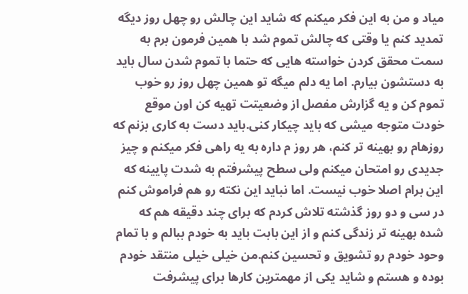میاد و من به این فکر میکنم که شاید این چالش رو چهل روز دیگه تمدید کنم یا وقتی که چالش تموم شد با همین فرمون برم به سمت محقق کردن خواسته هایی که حتما با تموم شدن سال باید به دستشون بیارم. اما یه دلم میگه تو همین چهل روز رو خوب تموم کن و یه گزارش مفصل از وضعیتت تهیه کن اون موقع خودت متوجه میشی که باید چیکار کنی.باید دست به کاری بزنم که روزهام رو بهینه تر کنم، هر روز م داره به یه راهی فکر میکنم و چیز جدیدی رو امتحان میکنم ولی سطح پیشرفتم به شدت پایینه که این برام اصلا خوب نیست. اما نباید این نکته رو هم فراموش کنم در سی و دو روز گذشته تلاش کردم که برای چند دقیقه هم که شده بهینه تر زندگی کنم و از این بابت باید به خودم ببالم و با تمام وحود خودم رو تشویق و تحسین کنم.من خیلی خیلی منتقد خودم بوده و هستم و شاید یکی از مهمترین کارها برای پیشرفت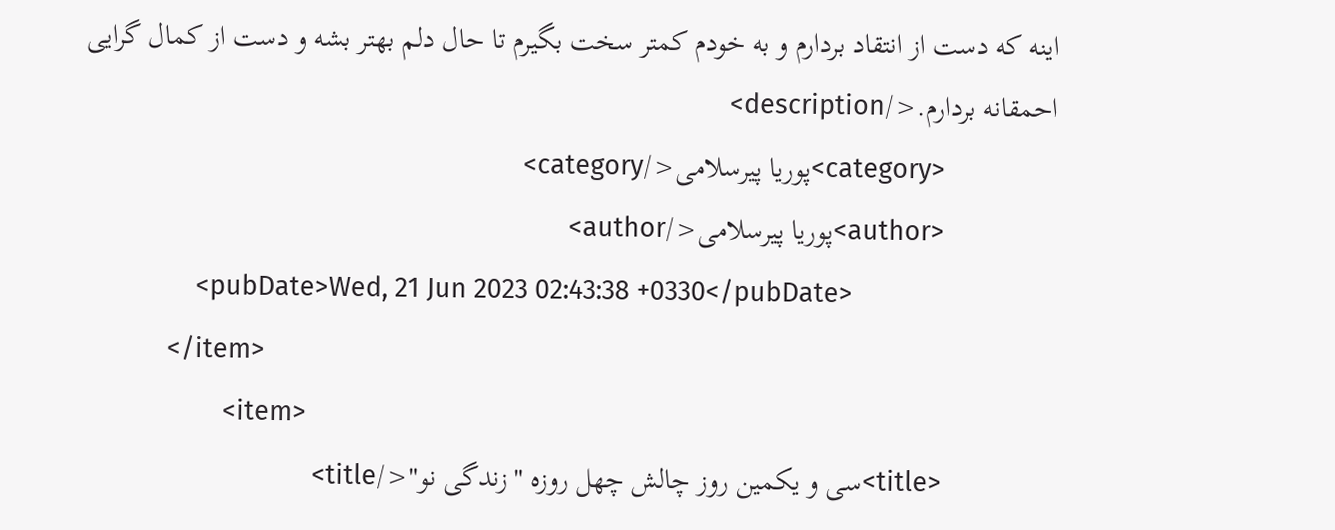اینه که دست از انتقاد بردارم و به خودم کمتر سخت بگیرم تا حال دلم بهتر بشه و دست از کمال گرایی احمقانه بردارم.</description>
                <category>پوریا پیرسلامی</category>
                <author>پوریا پیرسلامی</author>
                <pubDate>Wed, 21 Jun 2023 02:43:38 +0330</pubDate>
            </item>
                    <item>
                <title>سی و یکمین روز چالش چهل روزه "زندگی نو"</title>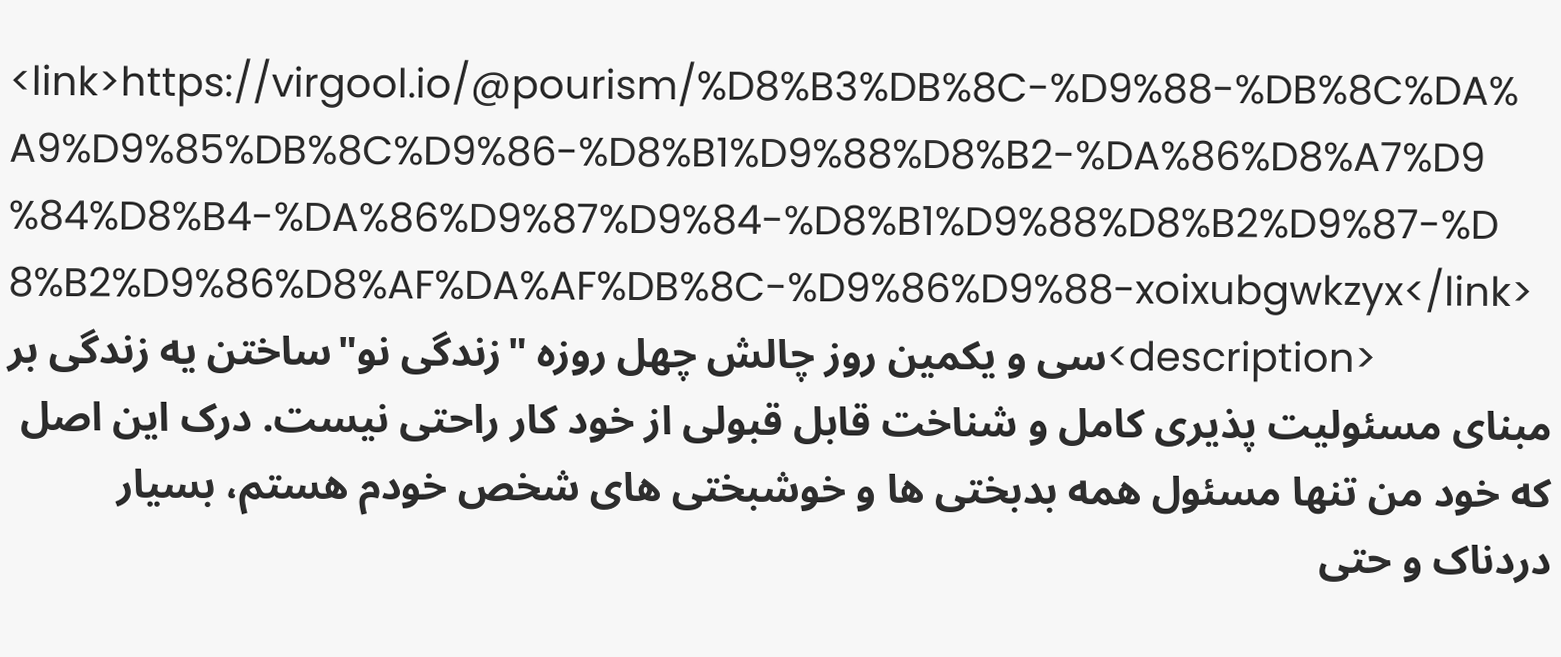<link>https://virgool.io/@pourism/%D8%B3%DB%8C-%D9%88-%DB%8C%DA%A9%D9%85%DB%8C%D9%86-%D8%B1%D9%88%D8%B2-%DA%86%D8%A7%D9%84%D8%B4-%DA%86%D9%87%D9%84-%D8%B1%D9%88%D8%B2%D9%87-%D8%B2%D9%86%D8%AF%DA%AF%DB%8C-%D9%86%D9%88-xoixubgwkzyx</link>
                <description>سی و یکمین روز چالش چهل روزه "زندگی نو"ساختن یه زندگی بر مبنای مسئولیت پذیری کامل و شناخت قابل قبولی از خود کار راحتی نیست. درک این اصل که خود من تنها مسئول همه بدبختی ها و خوشبختی های شخص خودم هستم، بسیار دردناک و حتی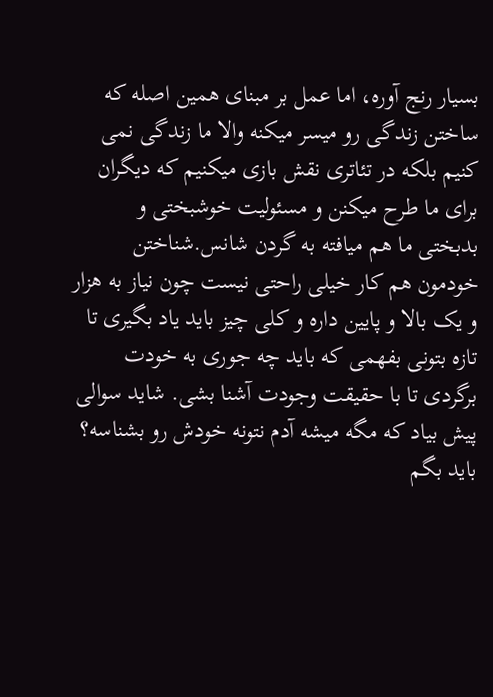بسیار رنج آوره، اما عمل بر مبنای همین اصله که ساختن زندگی رو میسر میکنه والا ما زندگی نمی کنیم بلکه در تئاتری نقش بازی میکنیم که دیگران برای ما طرح میکنن و مسئولیت خوشبختی و بدبختی ما هم میافته به گردن شانس.شناختن خودمون هم کار خیلی راحتی نیست چون نیاز به هزار و یک بالا و پایین داره و کلی چیز باید یاد بگیری تا تازه بتونی بفهمی که باید چه جوری به خودت برگردی تا با حقیقت وجودت آشنا بشی. شاید سوالی پیش بیاد که مگه میشه آدم نتونه خودش رو بشناسه؟ باید بگم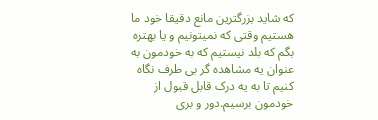که شاید بزرگترین مانع دقیقا خود ما هستیم وقتی که نمیتونیم و یا بهتره بگم که بلد نیستیم که به خودمون به عنوان یه مشاهده گر بی طرف نگاه کنیم تا به یه درک قابل قبول از خودمون برسیم.دور و بری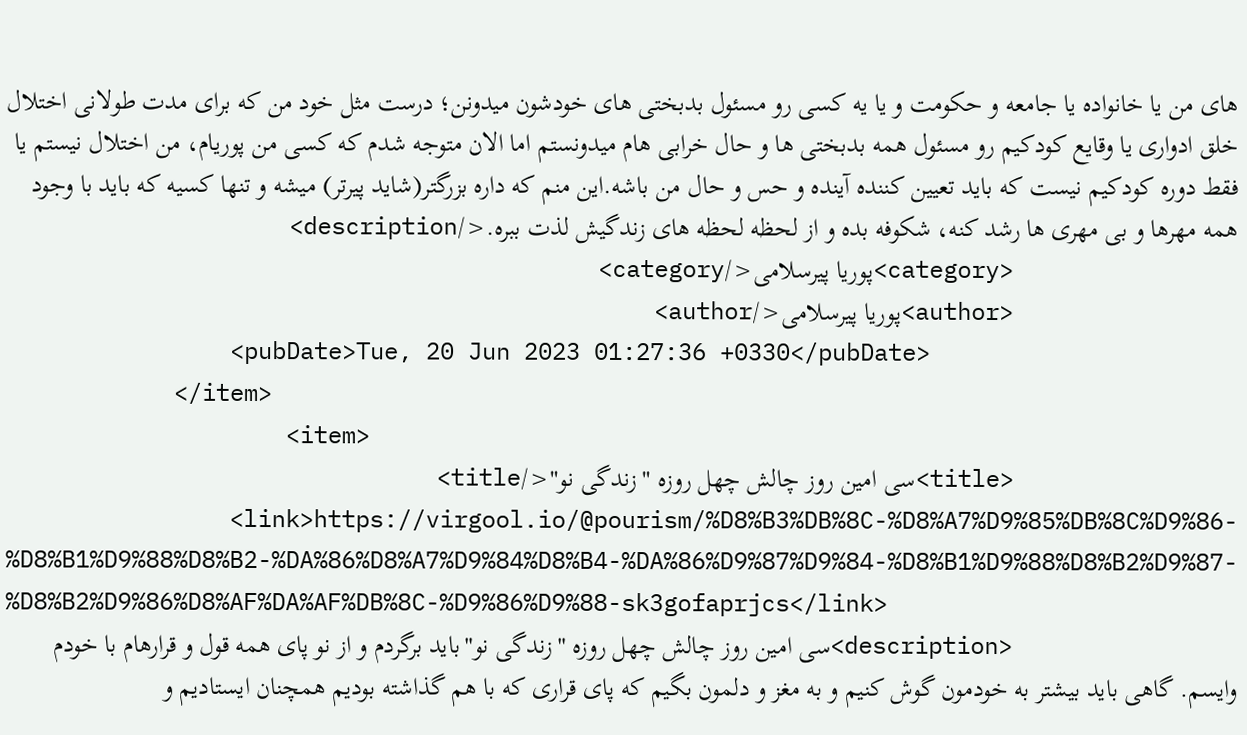های من یا خانواده یا جامعه و حکومت و یا یه کسی رو مسئول بدبختی های خودشون میدونن؛ درست مثل خود من که برای مدت طولانی اختلال خلق ادواری یا وقایع کودکیم رو مسئول همه بدبختی ها و حال خرابی هام میدونستم اما الان متوجه شدم که کسی من پوریام، من اختلال نیستم یا فقط دوره کودکیم نیست که باید تعیین کننده آینده و حس و حال من باشه.این منم که داره بزرگتر(شاید پیرتر) میشه و تنها کسیه که باید با وجود همه مهرها و بی مهری ها رشد کنه، شکوفه بده و از لحظه لحظه های زندگیش لذت ببره.</description>
                <category>پوریا پیرسلامی</category>
                <author>پوریا پیرسلامی</author>
                <pubDate>Tue, 20 Jun 2023 01:27:36 +0330</pubDate>
            </item>
                    <item>
                <title>سی امین روز چالش چهل روزه "زندگی نو"</title>
                <link>https://virgool.io/@pourism/%D8%B3%DB%8C-%D8%A7%D9%85%DB%8C%D9%86-%D8%B1%D9%88%D8%B2-%DA%86%D8%A7%D9%84%D8%B4-%DA%86%D9%87%D9%84-%D8%B1%D9%88%D8%B2%D9%87-%D8%B2%D9%86%D8%AF%DA%AF%DB%8C-%D9%86%D9%88-sk3gofaprjcs</link>
                <description>سی امین روز چالش چهل روزه "زندگی نو"باید برگردم و از نو پای همه قول و قرارهام با خودم وایسم. گاهی باید بیشتر به خودمون گوش کنیم و به مغز و دلمون بگیم که پای قراری که با هم گذاشته بودیم همچنان ایستادیم و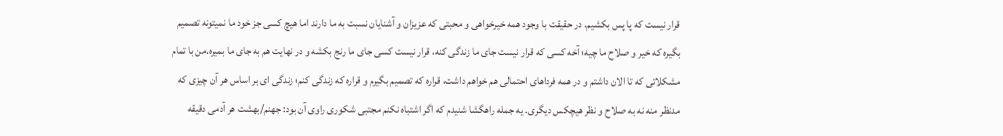قرار نیست که پا پس بکشیم. در حقیقت با وجود همه خیرخواهی و محبتی که عزیزان و آشنایان نسبت به ما دارند اما هیچ کسی جز خود ما نمیتونه تصمیم بگیره که خیر و صلاح ما چیه؛ آخه کسی که قرار نیست جای ما زندگی کنه، قرار نیست کسی جای ما رنج بکشه و در نهایت هم به جای ما بمیره.من با تمام مشکلاتی که تا الان داشتم و در همه فرداهای احتمالی هم خواهم داشت، قراره که تصمیم بگیرم و قراره که زندگی کنم؛ زندگی ای بر اساس هر آن چیزی که مدنظر منه نه به صلاح و نظر هیچکس دیگری. یه جمله راهگشا شنیدم که اگر اشتباه نکنم مجتبی شکوری راوی آن بود: جهنم/بهشت هر آدمی دقیقه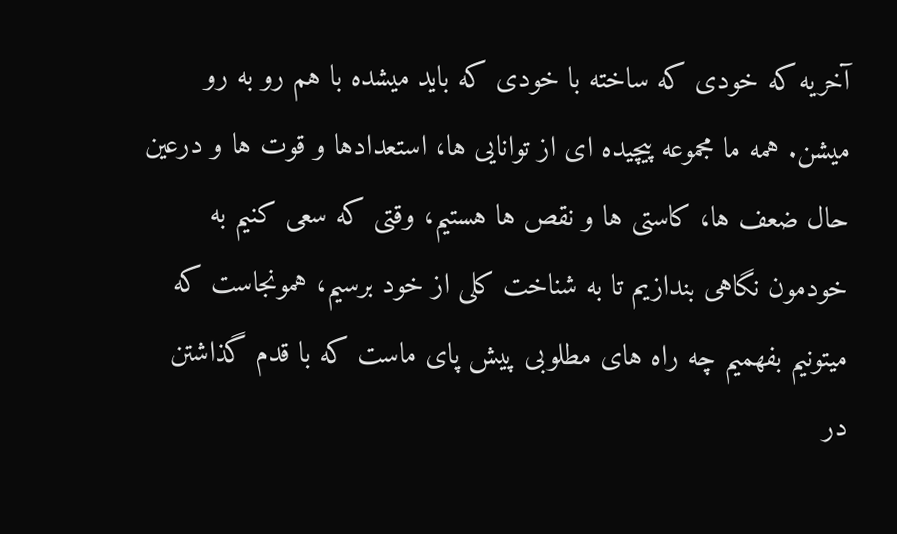آخریه که خودی که ساخته با خودی که باید میشده با هم رو به رو میشن. همه ما مجموعه پیچیده ای از توانایی ها، استعدادها و قوت ها و درعین حال ضعف ها، کاستی ها و نقص ها هستیم، وقتی که سعی کنیم به خودمون نگاهی بندازیم تا به شناخت کلی از خود برسیم، همونجاست که میتونیم بفهمیم چه راه های مطلوبی پیش پای ماست که با قدم گذاشتن در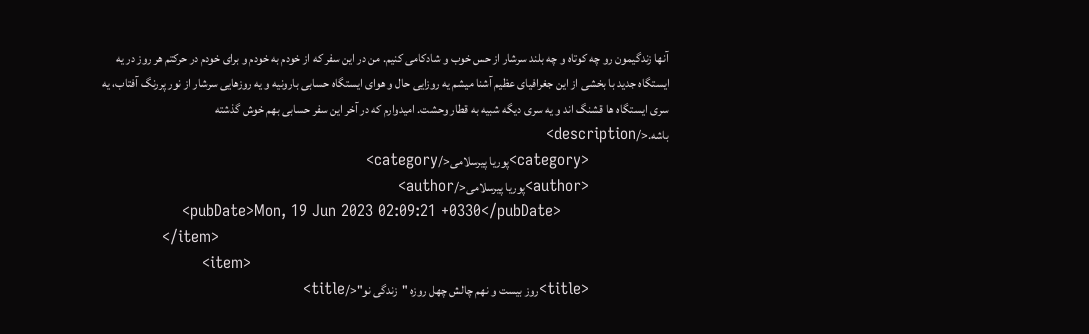آنها زندگیمون رو چه کوتاه و چه بلند سرشار از حس خوب و شادکامی کنیم. من در این سفر که از خودم به خودم و برای خودم در حرکتم هر روز در یه ایستگاه جدید با بخشی از این جغرافیای عظیم آشنا میشم یه روزایی حال و هوای ایستگاه حسابی بارونیه و یه روزهایی سرشار از نور پررنگ آفتاب، یه سری ایستگاه ها قشنگ اند و یه سری دیگه شبیه به قطار وحشت. امیدوارم که در آخر این سفر حسابی بهم خوش گذشته باشه.</description>
                <category>پوریا پیرسلامی</category>
                <author>پوریا پیرسلامی</author>
                <pubDate>Mon, 19 Jun 2023 02:09:21 +0330</pubDate>
            </item>
                    <item>
                <title>روز بیست و نهم چالش چهل روزه "زندگی نو"</title>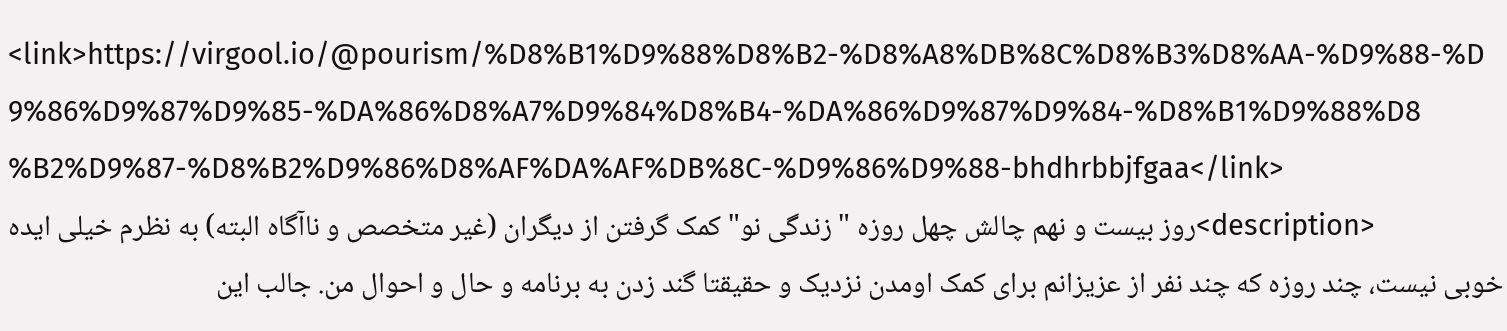<link>https://virgool.io/@pourism/%D8%B1%D9%88%D8%B2-%D8%A8%DB%8C%D8%B3%D8%AA-%D9%88-%D9%86%D9%87%D9%85-%DA%86%D8%A7%D9%84%D8%B4-%DA%86%D9%87%D9%84-%D8%B1%D9%88%D8%B2%D9%87-%D8%B2%D9%86%D8%AF%DA%AF%DB%8C-%D9%86%D9%88-bhdhrbbjfgaa</link>
                <description>روز بیست و نهم چالش چهل روزه "زندگی نو"کمک گرفتن از دیگران (غیر متخصص و ناآگاه البته) به نظرم خیلی ایده خوبی نیست، چند روزه که چند نفر از عزیزانم برای کمک اومدن نزدیک و حقیقتا گند زدن به برنامه و حال و احوال من. جالب این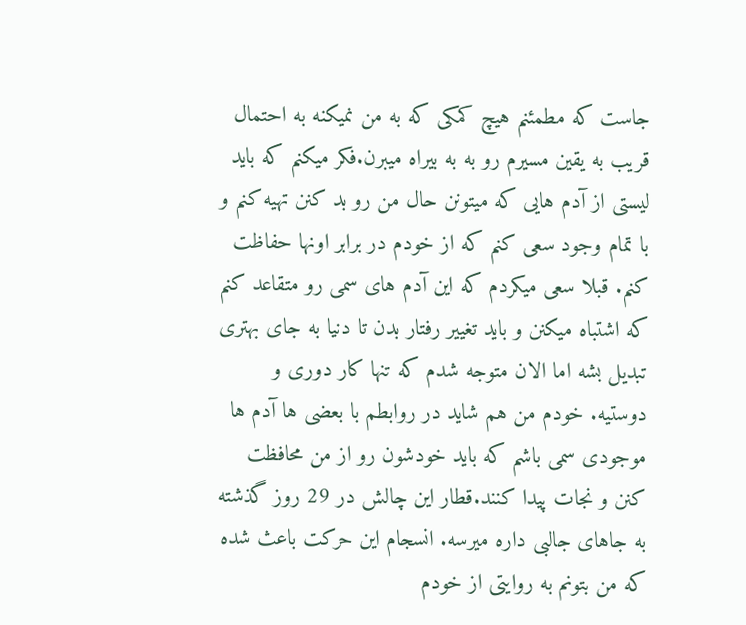جاست که مطمئنم هیچ کمکی که به من نمیکنه به احتمال قریب به یقین مسیرم رو به به بیراه میبرن.فکر میکنم که باید لیستی از آدم هایی که میتونن حال من رو بد کنن تهیه کنم و با تمام وجود سعی کنم که از خودم در برابر اونها حفاظت کنم. قبلا سعی میکردم که این آدم های سمی رو متقاعد کنم که اشتباه میکنن و باید تغییر رفتار بدن تا دنیا به جای بهتری تبدیل بشه اما الان متوجه شدم که تنها کار دوری و دوستیه. خودم من هم شاید در روابطم با بعضی ها آدم ها موجودی سمی باشم که باید خودشون رو از من محافظت کنن و نجات پیدا کنند.قطار این چالش در 29 روز گذشته به جاهای جالبی داره میرسه. انسجام این حرکت باعث شده که من بتونم به روایتی از خودم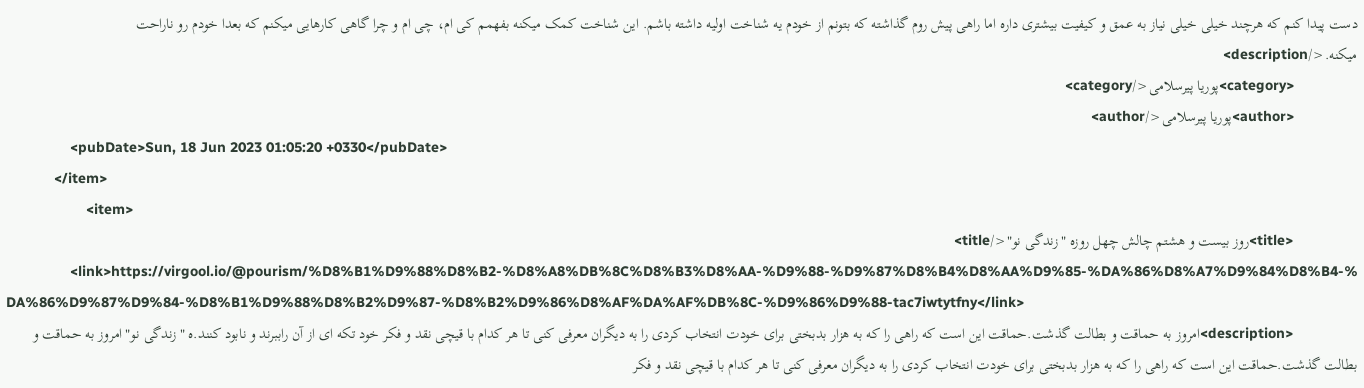دست پیدا کنم که هرچند خیلی خیلی نیاز به عمق و کیفیت بیشتری داره اما راهی پیش روم گذاشته که بتونم از خودم یه شناخت اولیه داشته باشم. این شناخت کمک میکنه بفهمم کی ام، چی ام و چرا گاهی کارهایی میکنم که بعدا خودم رو ناراحت میکنه.</description>
                <category>پوریا پیرسلامی</category>
                <author>پوریا پیرسلامی</author>
                <pubDate>Sun, 18 Jun 2023 01:05:20 +0330</pubDate>
            </item>
                    <item>
                <title>روز بیست و هشتم چالش چهل روزه "زندگی نو"</title>
                <link>https://virgool.io/@pourism/%D8%B1%D9%88%D8%B2-%D8%A8%DB%8C%D8%B3%D8%AA-%D9%88-%D9%87%D8%B4%D8%AA%D9%85-%DA%86%D8%A7%D9%84%D8%B4-%DA%86%D9%87%D9%84-%D8%B1%D9%88%D8%B2%D9%87-%D8%B2%D9%86%D8%AF%DA%AF%DB%8C-%D9%86%D9%88-tac7iwtytfny</link>
                <description>امروز به حماقت و بطالت گذشت.حماقت این است که راهی را که به هزار بدبختی برای خودت انتخاب کردی را به دیگران معرفی کنی تا هر کدام با قیچی نقد و فکر خود تکه ای از آن راببرند و نابود کنند.ه "زندگی نو"امروز به حماقت و بطالت گذشت.حماقت این است که راهی را که به هزار بدبختی برای خودت انتخاب کردی را به دیگران معرفی کنی تا هر کدام با قیچی نقد و فکر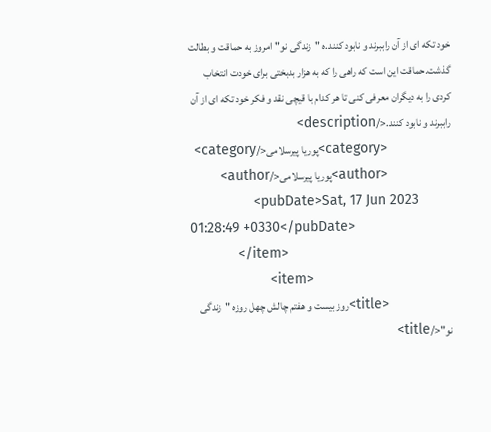خود تکه ای از آن راببرند و نابود کنند.ه "زندگی نو"امروز به حماقت و بطالت گذشت.حماقت این است که راهی را که به هزار بدبختی برای خودت انتخاب کردی را به دیگران معرفی کنی تا هر کدام با قیچی نقد و فکر خود تکه ای از آن راببرند و نابود کنند.</description>
                <category>پوریا پیرسلامی</category>
                <author>پوریا پیرسلامی</author>
                <pubDate>Sat, 17 Jun 2023 01:28:49 +0330</pubDate>
            </item>
                    <item>
                <title>روز بیست و هفتم چالش چهل روزه "زندگی نو"</title>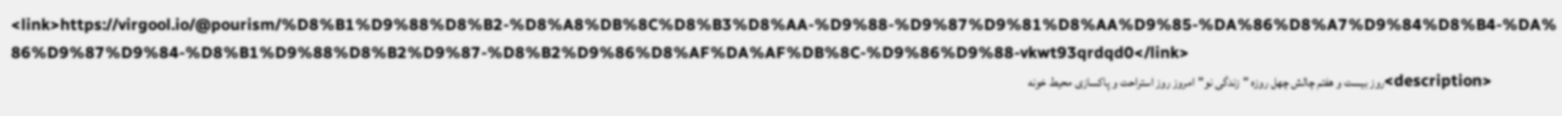<link>https://virgool.io/@pourism/%D8%B1%D9%88%D8%B2-%D8%A8%DB%8C%D8%B3%D8%AA-%D9%88-%D9%87%D9%81%D8%AA%D9%85-%DA%86%D8%A7%D9%84%D8%B4-%DA%86%D9%87%D9%84-%D8%B1%D9%88%D8%B2%D9%87-%D8%B2%D9%86%D8%AF%DA%AF%DB%8C-%D9%86%D9%88-vkwt93qrdqd0</link>
                <description>روز بیست و هفتم چالش چهل روزه "زندگی نو"امروز روز استراحت و پاکسازی محیط خونه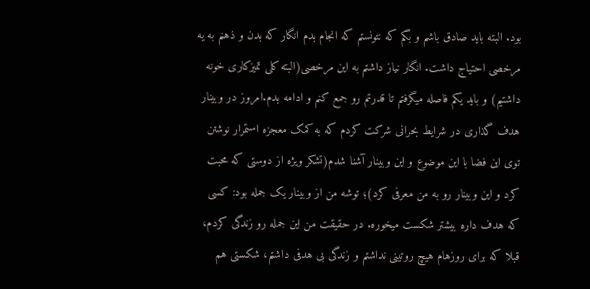بود. البته باید صادق باشم و بگم که نتونستم که انجام بدم انگار که بدن و ذهنم به یه مرخصی احتیاج داشت. انگار نیاز داشتم به این مرخصی(البته کلی تمیزکاری خونه داشتیم) و باید یکم فاصله میگرفتم تا قدرتم رو جمع کنم و ادامه بدم.امروز در وبینار هدف گذاری در شرایط بحرانی شرکت کردم که به کمک معجزه استمرار نوشتن توی این فضا با این موضوع و این وبینار آشنا شدم(تشکر ویژه از دوستی که محبت کرد و این وبینار رو به من معرفی کرد)؛ توشه من از وبینار یک جمله بود: کسی که هدف داره بیشتر شکست میخوره. در حقیقت من این جمله رو زندگی کردم، قبلا که برای روزهام هیچ روتینی نداشتم و زندگی بی هدفی داشتم، شکستی هم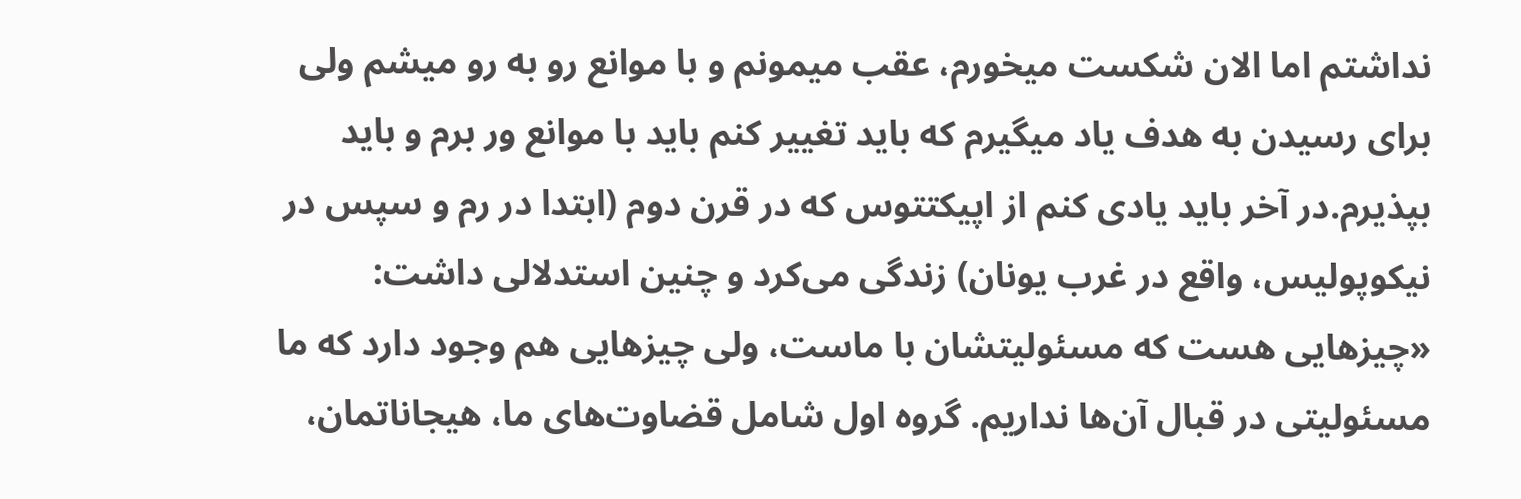نداشتم اما الان شکست میخورم، عقب میمونم و با موانع رو به رو میشم ولی برای رسیدن به هدف یاد میگیرم که باید تغییر کنم باید با موانع ور برم و باید بپذیرم.در آخر باید یادی کنم از اپیکتتوس که در قرن دوم (ابتدا در رم و سپس در نیکوپولیس، واقع در غرب یونان) زندگی می‌کرد و چنین استدلالی داشت: «چیزهایی هست که مسئولیتشان با ماست، ولی چیزهایی هم وجود دارد که ما مسئولیتی در قبال آن‌ها نداریم. گروه اول شامل قضاوت‌های ما، هیجاناتمان،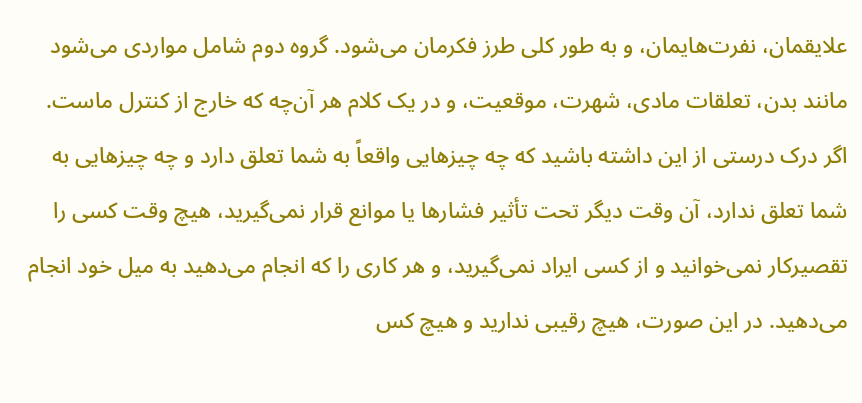علایقمان، نفرت‌هایمان، و به طور کلی طرز فکرمان می‌شود. گروه دوم شامل مواردی می‌شود مانند بدن، تعلقات مادی، شهرت، موقعیت، و در یک کلام هر آن‌چه که خارج از کنترل ماست. اگر درک درستی از این داشته باشید که چه چیزهایی واقعاً به شما تعلق دارد و چه چیزهایی به شما تعلق ندارد، آن وقت دیگر تحت تأثیر فشارها یا موانع قرار نمی‌گیرید، هیچ وقت کسی را تقصیرکار نمی‌خوانید و از کسی ایراد نمی‌گیرید، و هر کاری را که انجام می‌دهید به میل خود انجام می‌دهید. در این صورت، هیچ رقیبی ندارید و هیچ کس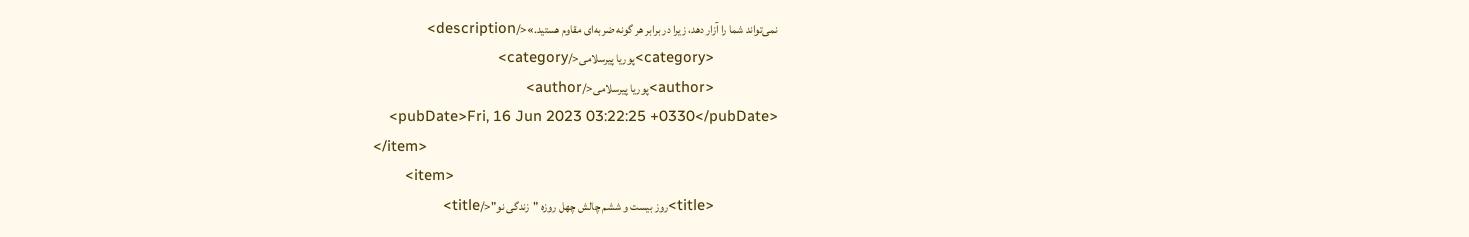نمی‌تواند شما را آزار دهد، زیرا در برابر هر گونه ضربه‌ای مقاوم هستید.»</description>
                <category>پوریا پیرسلامی</category>
                <author>پوریا پیرسلامی</author>
                <pubDate>Fri, 16 Jun 2023 03:22:25 +0330</pubDate>
            </item>
                    <item>
                <title>روز بیست و ششم چالش چهل روزه "زندگی نو"</title>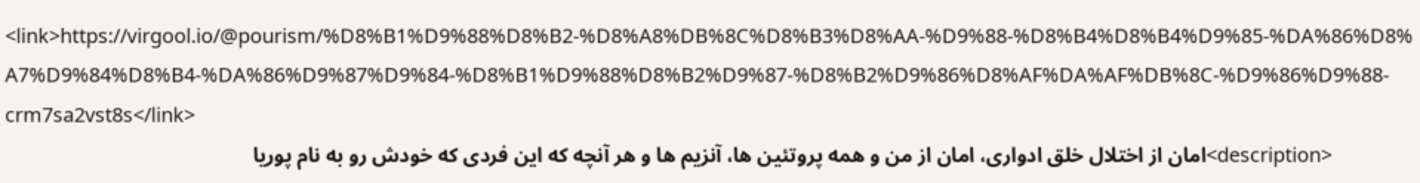<link>https://virgool.io/@pourism/%D8%B1%D9%88%D8%B2-%D8%A8%DB%8C%D8%B3%D8%AA-%D9%88-%D8%B4%D8%B4%D9%85-%DA%86%D8%A7%D9%84%D8%B4-%DA%86%D9%87%D9%84-%D8%B1%D9%88%D8%B2%D9%87-%D8%B2%D9%86%D8%AF%DA%AF%DB%8C-%D9%86%D9%88-crm7sa2vst8s</link>
                <description>امان از اختلال خلق ادواری، امان از من و همه پروتئین ها، آنزیم ها و هر آنچه که این فردی که خودش رو به نام پوریا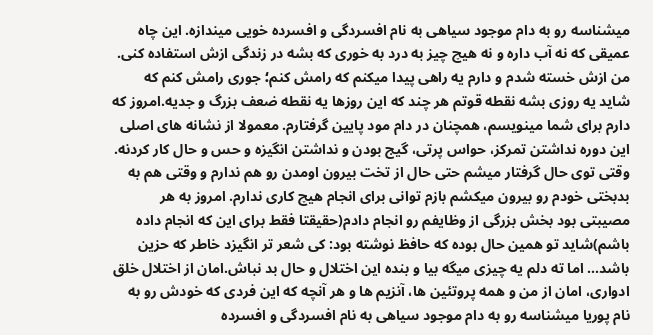میشناسه رو به دام موجود سیاهی به نام افسردگی و افسرده خویی میندازه. این چاه عمیقی که نه آب داره و نه هیچ چیز به درد به خوری که بشه در زندگی ازش استفاده کنی. من ازش خسته شدم و دارم یه راهی پیدا میکنم که رامش کنم؛ جوری رامش کنم که شاید یه روزی بشه نقطه قوتم هر چند که این روزها یه نقطه ضعف بزرگ و جدیه.امروز که دارم برای شما مینویسم، همچنان در دام مود پایین گرفتارم. معمولا از نشانه های اصلی این دوره نداشتن تمرکز، حواس پرتی، گیج بودن و نداشتن انگیزه و حس و حال کار کردنه. وقتی توی حال گرفتار میشم حتی حال از تخت بیرون اومدن رو هم ندارم و وقتی هم به بدبختی خودم رو بیرون میکشم بازم توانی برای انجام هیچ کاری ندارم. امروز به هر مصیبتی بود بخش بزرگی از وظایفم رو انجام دادم(حقیقتا فقط برای این که انجام داده باشم)شاید تو همین حال بوده که حافظ نوشته بود: کی شعر تر انگیزد خاطر که حزین باشد... اما ته دلم یه چیزی میگه بیا و بنده این اختلال و حال بد نباش.امان از اختلال خلق ادواری، امان از من و همه پروتئین ها، آنزیم ها و هر آنچه که این فردی که خودش رو به نام پوریا میشناسه رو به دام موجود سیاهی به نام افسردگی و افسرده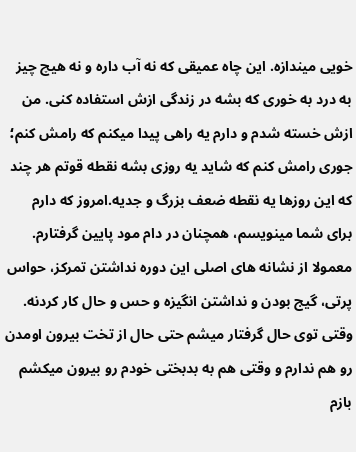خویی میندازه. این چاه عمیقی که نه آب داره و نه هیچ چیز به درد به خوری که بشه در زندگی ازش استفاده کنی. من ازش خسته شدم و دارم یه راهی پیدا میکنم که رامش کنم؛ جوری رامش کنم که شاید یه روزی بشه نقطه قوتم هر چند که این روزها یه نقطه ضعف بزرگ و جدیه.امروز که دارم برای شما مینویسم، همچنان در دام مود پایین گرفتارم. معمولا از نشانه های اصلی این دوره نداشتن تمرکز، حواس پرتی، گیج بودن و نداشتن انگیزه و حس و حال کار کردنه. وقتی توی حال گرفتار میشم حتی حال از تخت بیرون اومدن رو هم ندارم و وقتی هم به بدبختی خودم رو بیرون میکشم بازم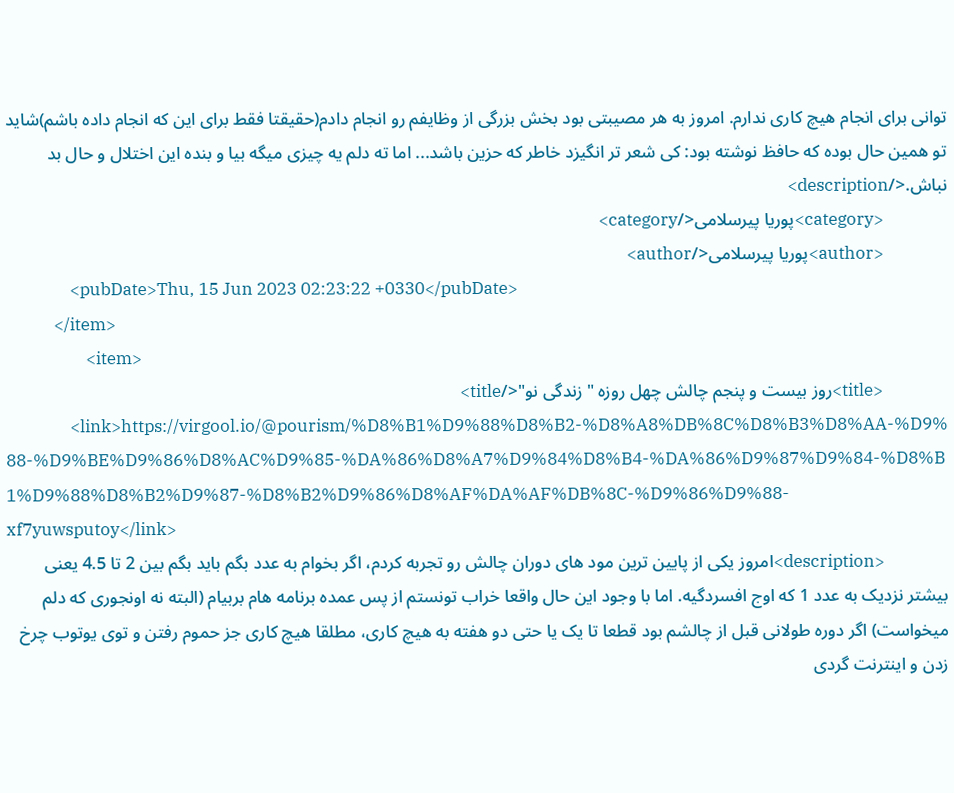توانی برای انجام هیچ کاری ندارم. امروز به هر مصیبتی بود بخش بزرگی از وظایفم رو انجام دادم(حقیقتا فقط برای این که انجام داده باشم)شاید تو همین حال بوده که حافظ نوشته بود: کی شعر تر انگیزد خاطر که حزین باشد... اما ته دلم یه چیزی میگه بیا و بنده این اختلال و حال بد نباش.</description>
                <category>پوریا پیرسلامی</category>
                <author>پوریا پیرسلامی</author>
                <pubDate>Thu, 15 Jun 2023 02:23:22 +0330</pubDate>
            </item>
                    <item>
                <title>روز بیست و پنجم چالش چهل روزه "زندگی نو"</title>
                <link>https://virgool.io/@pourism/%D8%B1%D9%88%D8%B2-%D8%A8%DB%8C%D8%B3%D8%AA-%D9%88-%D9%BE%D9%86%D8%AC%D9%85-%DA%86%D8%A7%D9%84%D8%B4-%DA%86%D9%87%D9%84-%D8%B1%D9%88%D8%B2%D9%87-%D8%B2%D9%86%D8%AF%DA%AF%DB%8C-%D9%86%D9%88-xf7yuwsputoy</link>
                <description>امروز یکی از پایین ترین مود های دوران چالش رو تجربه کردم، اگر بخوام به عدد بگم باید بگم بین 2 تا 4.5 یعنی بیشتر نزدیک به عدد 1 که اوج افسردگیه. اما با وجود این حال واقعا خراب تونستم از پس عمده برنامه هام بربیام (البته نه اونجوری که دلم میخواست) اگر دوره طولانی قبل از چالشم بود قطعا تا یک یا حتی دو هفته به هیچ کاری، مطلقا هیچ کاری جز حموم رفتن و توی یوتوب چرخ زدن و اینترنت گردی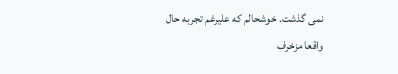نمی گذشت. خوشحالم که علیرغم تجربه حال واقعا مزخرف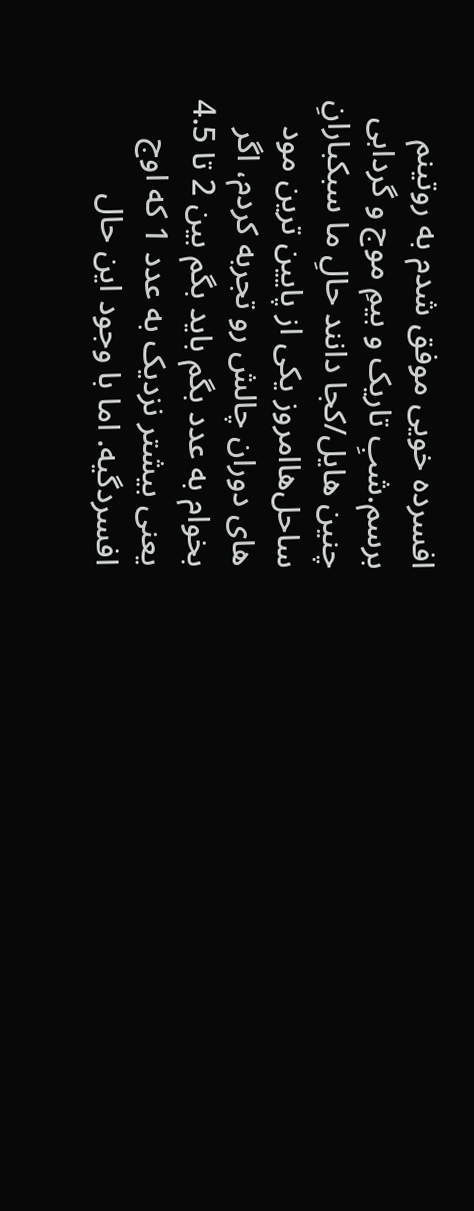افسرده خویی موفق شدم به روتینم برسم.شبِ تاریک و بیمِ موج و گردابی چنین هایل/کجا دانند حالِ ما سبکبارانِ ساحل‌هاامروز یکی از پایین ترین مود های دوران چالش رو تجربه کردم، اگر بخوام به عدد بگم باید بگم بین 2 تا 4.5 یعنی بیشتر نزدیک به عدد 1 که اوج افسردگیه. اما با وجود این حال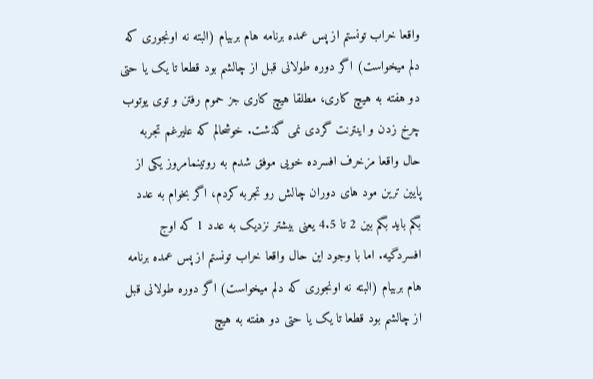واقعا خراب تونستم از پس عمده برنامه هام بربیام (البته نه اونجوری که دلم میخواست) اگر دوره طولانی قبل از چالشم بود قطعا تا یک یا حتی دو هفته به هیچ کاری، مطلقا هیچ کاری جز حموم رفتن و توی یوتوب چرخ زدن و اینترنت گردی نمی گذشت. خوشحالم که علیرغم تجربه حال واقعا مزخرف افسرده خویی موفق شدم به روتینمامروز یکی از پایین ترین مود های دوران چالش رو تجربه کردم، اگر بخوام به عدد بگم باید بگم بین 2 تا 4.5 یعنی بیشتر نزدیک به عدد 1 که اوج افسردگیه. اما با وجود این حال واقعا خراب تونستم از پس عمده برنامه هام بربیام (البته نه اونجوری که دلم میخواست) اگر دوره طولانی قبل از چالشم بود قطعا تا یک یا حتی دو هفته به هیچ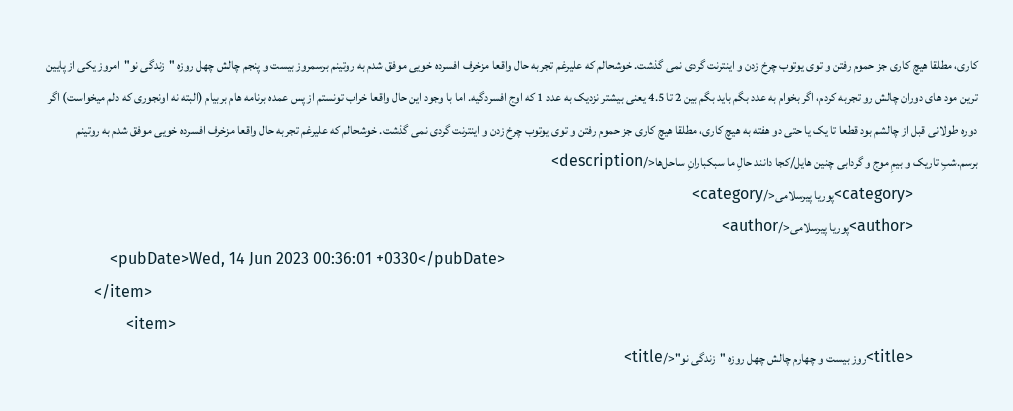کاری، مطلقا هیچ کاری جز حموم رفتن و توی یوتوب چرخ زدن و اینترنت گردی نمی گذشت. خوشحالم که علیرغم تجربه حال واقعا مزخرف افسرده خویی موفق شدم به روتینم برسمروز بیست و پنجم چالش چهل روزه "زندگی نو"امروز یکی از پایین ترین مود های دوران چالش رو تجربه کردم، اگر بخوام به عدد بگم باید بگم بین 2 تا 4.5 یعنی بیشتر نزدیک به عدد 1 که اوج افسردگیه. اما با وجود این حال واقعا خراب تونستم از پس عمده برنامه هام بربیام (البته نه اونجوری که دلم میخواست) اگر دوره طولانی قبل از چالشم بود قطعا تا یک یا حتی دو هفته به هیچ کاری، مطلقا هیچ کاری جز حموم رفتن و توی یوتوب چرخ زدن و اینترنت گردی نمی گذشت. خوشحالم که علیرغم تجربه حال واقعا مزخرف افسرده خویی موفق شدم به روتینم برسم.شبِ تاریک و بیمِ موج و گردابی چنین هایل/کجا دانند حالِ ما سبکبارانِ ساحل‌ها</description>
                <category>پوریا پیرسلامی</category>
                <author>پوریا پیرسلامی</author>
                <pubDate>Wed, 14 Jun 2023 00:36:01 +0330</pubDate>
            </item>
                    <item>
                <title>روز بیست و چهارم چالش چهل روزه "زندگی نو"</title>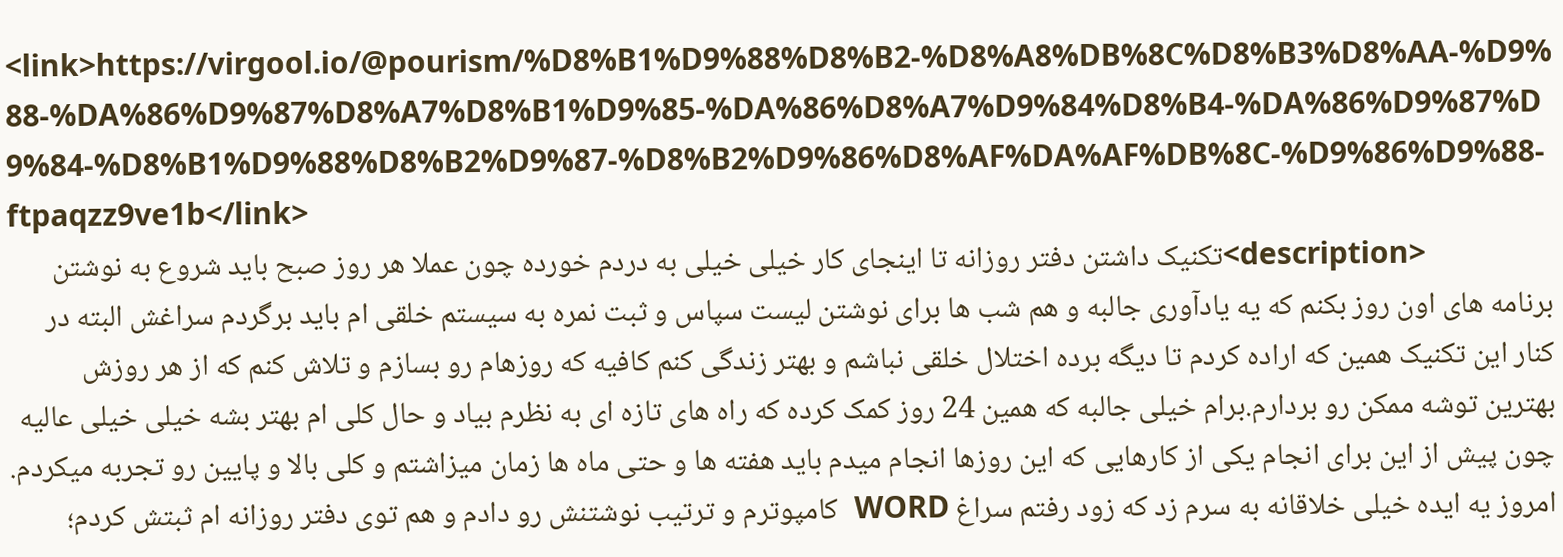<link>https://virgool.io/@pourism/%D8%B1%D9%88%D8%B2-%D8%A8%DB%8C%D8%B3%D8%AA-%D9%88-%DA%86%D9%87%D8%A7%D8%B1%D9%85-%DA%86%D8%A7%D9%84%D8%B4-%DA%86%D9%87%D9%84-%D8%B1%D9%88%D8%B2%D9%87-%D8%B2%D9%86%D8%AF%DA%AF%DB%8C-%D9%86%D9%88-ftpaqzz9ve1b</link>
                <description>تکنیک داشتن دفتر روزانه تا اینجای کار خیلی خیلی به دردم خورده چون عملا هر روز صبح باید شروع به نوشتن برنامه های اون روز بکنم که یه یادآوری جالبه و هم شب ها برای نوشتن لیست سپاس و ثبت نمره به سیستم خلقی ام باید برگردم سراغش البته در کنار این تکنیک همین که اراده کردم تا دیگه برده اختلال خلقی نباشم و بهتر زندگی کنم کافیه که روزهام رو بسازم و تلاش کنم که از هر روزش بهترین توشه ممکن رو بردارم.برام خیلی جالبه که همین 24 روز کمک کرده که راه های تازه ای به نظرم بیاد و حال کلی ام بهتر بشه خیلی خیلی عالیه چون پیش از این برای انجام یکی از کارهایی که این روزها انجام میدم باید هفته ها و حتی ماه ها زمان میزاشتم و کلی بالا و پایین رو تجربه میکردم. امروز یه ایده خیلی خلاقانه به سرم زد که زود رفتم سراغ WORD  کامپوترم و ترتیب نوشتنش رو دادم و هم توی دفتر روزانه ام ثبتش کردم؛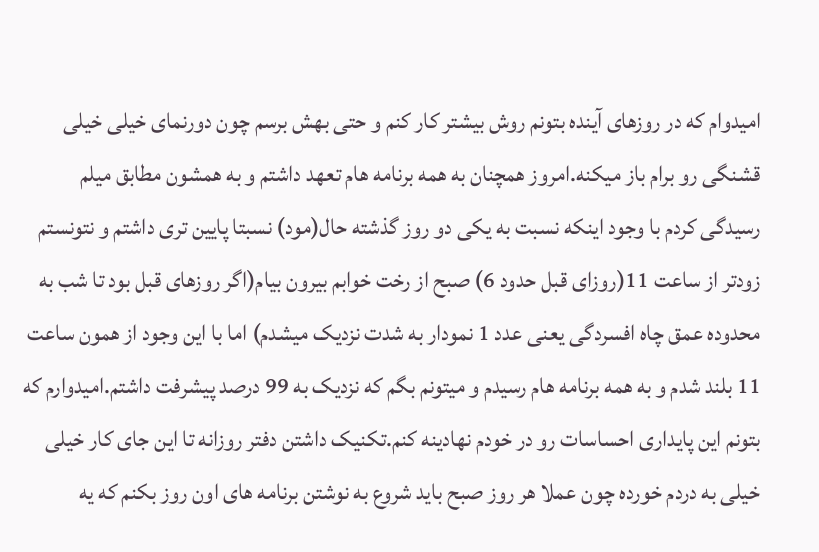امیدوام که در روزهای آینده بتونم روش بیشتر کار کنم و حتی بهش برسم چون دورنمای خیلی خیلی قشنگی رو برام باز میکنه.امروز همچنان به همه برنامه هام تعهد داشتم و به همشون مطابق میلم رسیدگی کردم با وجود اینکه نسبت به یکی دو روز گذشته حال(مود) نسبتا پایین تری داشتم و نتونستم زودتر از ساعت 11(روزای قبل حدود 6) صبح از رخت خوابم بیرون بیام(اگر روزهای قبل بود تا شب به محدوده عمق چاه افسردگی یعنی عدد 1 نمودار به شدت نزدیک میشدم) اما با این وجود از همون ساعت 11 بلند شدم و به همه برنامه هام رسیدم و میتونم بگم که نزدیک به 99 درصد پیشرفت داشتم.امیدوارم که بتونم این پایداری احساسات رو در خودم نهادینه کنم.تکنیک داشتن دفتر روزانه تا این جای کار خیلی خیلی به دردم خورده چون عملا هر روز صبح باید شروع به نوشتن برنامه های اون روز بکنم که یه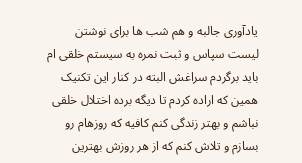یادآوری جالبه و هم شب ها برای نوشتن لیست سپاس و ثبت نمره به سیستم خلقی ام باید برگردم سراغش البته در کنار این تکنیک همین که اراده کردم تا دیگه برده اختلال خلقی نباشم و بهتر زندگی کنم کافیه که روزهام رو بسازم و تلاش کنم که از هر روزش بهترین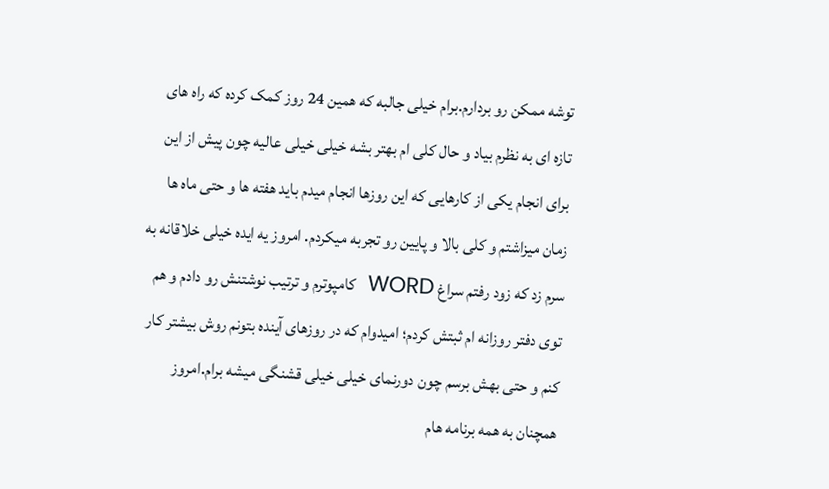توشه ممکن رو بردارم.برام خیلی جالبه که همین 24 روز کمک کرده که راه های تازه ای به نظرم بیاد و حال کلی ام بهتر بشه خیلی خیلی عالیه چون پیش از این برای انجام یکی از کارهایی که این روزها انجام میدم باید هفته ها و حتی ماه ها زمان میزاشتم و کلی بالا و پایین رو تجربه میکردم. امروز یه ایده خیلی خلاقانه به سرم زد که زود رفتم سراغ WORD  کامپوترم و ترتیب نوشتنش رو دادم و هم توی دفتر روزانه ام ثبتش کردم؛ امیدوام که در روزهای آینده بتونم روش بیشتر کار کنم و حتی بهش برسم چون دورنمای خیلی خیلی قشنگی میشه برام.امروز همچنان به همه برنامه هام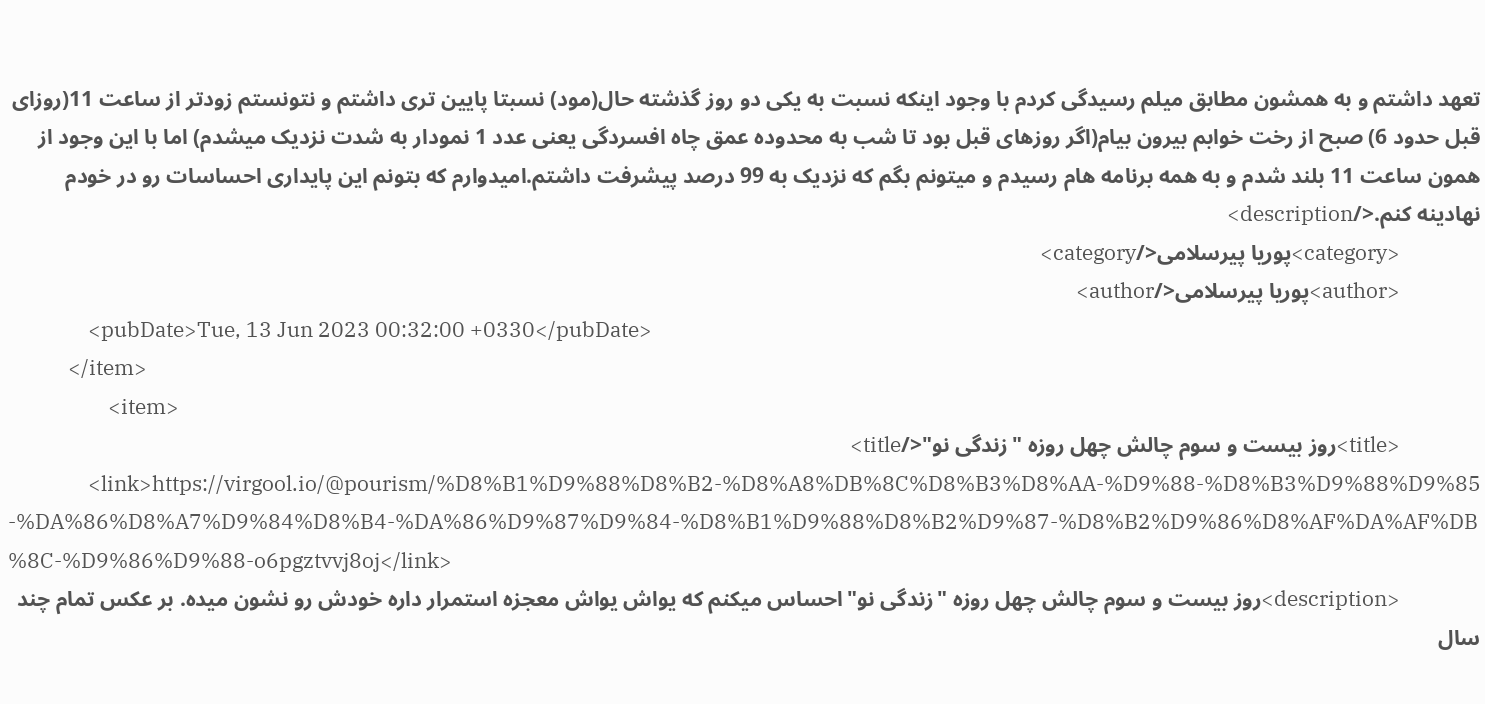تعهد داشتم و به همشون مطابق میلم رسیدگی کردم با وجود اینکه نسبت به یکی دو روز گذشته حال(مود) نسبتا پایین تری داشتم و نتونستم زودتر از ساعت 11(روزای قبل حدود 6) صبح از رخت خوابم بیرون بیام(اگر روزهای قبل بود تا شب به محدوده عمق چاه افسردگی یعنی عدد 1 نمودار به شدت نزدیک میشدم) اما با این وجود از همون ساعت 11 بلند شدم و به همه برنامه هام رسیدم و میتونم بگم که نزدیک به 99 درصد پیشرفت داشتم.امیدوارم که بتونم این پایداری احساسات رو در خودم نهادینه کنم.</description>
                <category>پوریا پیرسلامی</category>
                <author>پوریا پیرسلامی</author>
                <pubDate>Tue, 13 Jun 2023 00:32:00 +0330</pubDate>
            </item>
                    <item>
                <title>روز بیست و سوم چالش چهل روزه "زندگی نو"</title>
                <link>https://virgool.io/@pourism/%D8%B1%D9%88%D8%B2-%D8%A8%DB%8C%D8%B3%D8%AA-%D9%88-%D8%B3%D9%88%D9%85-%DA%86%D8%A7%D9%84%D8%B4-%DA%86%D9%87%D9%84-%D8%B1%D9%88%D8%B2%D9%87-%D8%B2%D9%86%D8%AF%DA%AF%DB%8C-%D9%86%D9%88-o6pgztvvj8oj</link>
                <description>روز بیست و سوم چالش چهل روزه "زندگی نو"احساس میکنم که یواش یواش معجزه استمرار داره خودش رو نشون میده. بر عکس تمام چند سال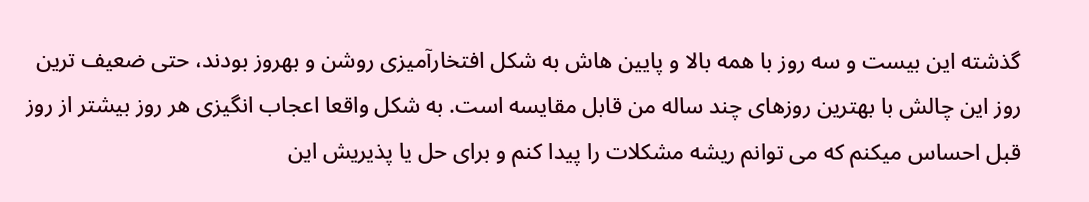گذشته این بیست و سه روز با همه بالا و پایین هاش به شکل افتخارآمیزی روشن و بهروز بودند، حتی ضعیف ترین روز این چالش با بهترین روزهای چند ساله من قابل مقایسه است. به شکل واقعا اعجاب انگیزی هر روز بیشتر از روز قبل احساس میکنم که می توانم ریشه مشکلات را پیدا کنم و برای حل یا پذیریش این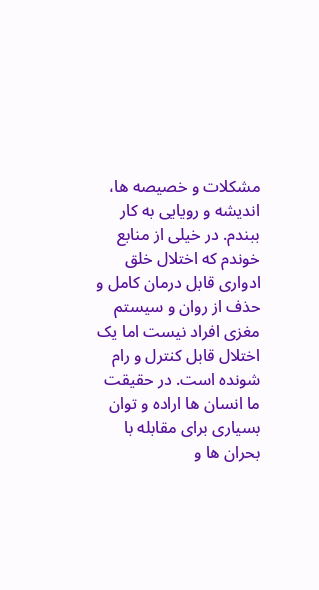مشکلات و خصیصه ها، اندیشه و رویایی به کار ببندم. در خیلی از منابع خوندم که اختلال خلق ادواری قابل درمان کامل و حذف از روان و سیستم مغزی افراد نیست اما یک اختلال قابل کنترل و رام شونده است. در حقیقت ما انسان ها اراده و توان بسیاری برای مقابله با بحران ها و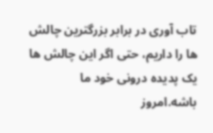تاب آوری در برابر بزرگترین چالش ها را داریم، حتی اگر این چالش ها یک پدیده درونی خود ما باشه.امروز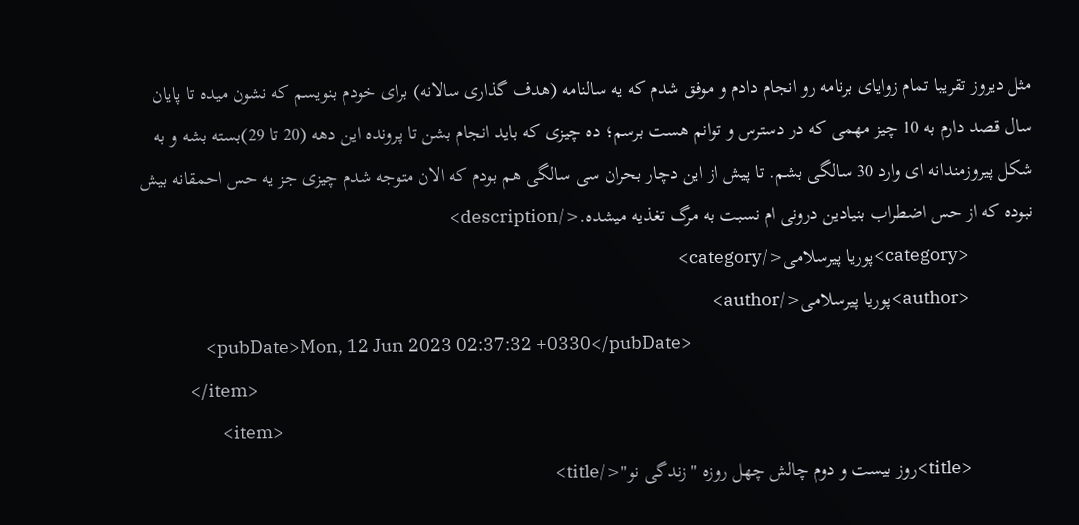مثل دیروز تقریبا تمام زوایای برنامه رو انجام دادم و موفق شدم که یه سالنامه (هدف گذاری سالانه) برای خودم بنویسم که نشون میده تا پایان سال قصد دارم به 10 چیز مهمی که در دسترس و توانم هست برسم؛ ده چیزی که باید انجام بشن تا پرونده این دهه (20 تا 29)بسته بشه و به شکل پیروزمندانه ای وارد 30 سالگی بشم. تا پیش از این دچار بحران سی سالگی هم بودم که الان متوجه شدم چیزی جز یه حس احمقانه بیش نبوده که از حس اضطراب بنیادین درونی ام نسبت به مرگ تغذیه میشده.</description>
                <category>پوریا پیرسلامی</category>
                <author>پوریا پیرسلامی</author>
                <pubDate>Mon, 12 Jun 2023 02:37:32 +0330</pubDate>
            </item>
                    <item>
                <title>روز بیست و دوم چالش چهل روزه "زندگی نو"</title>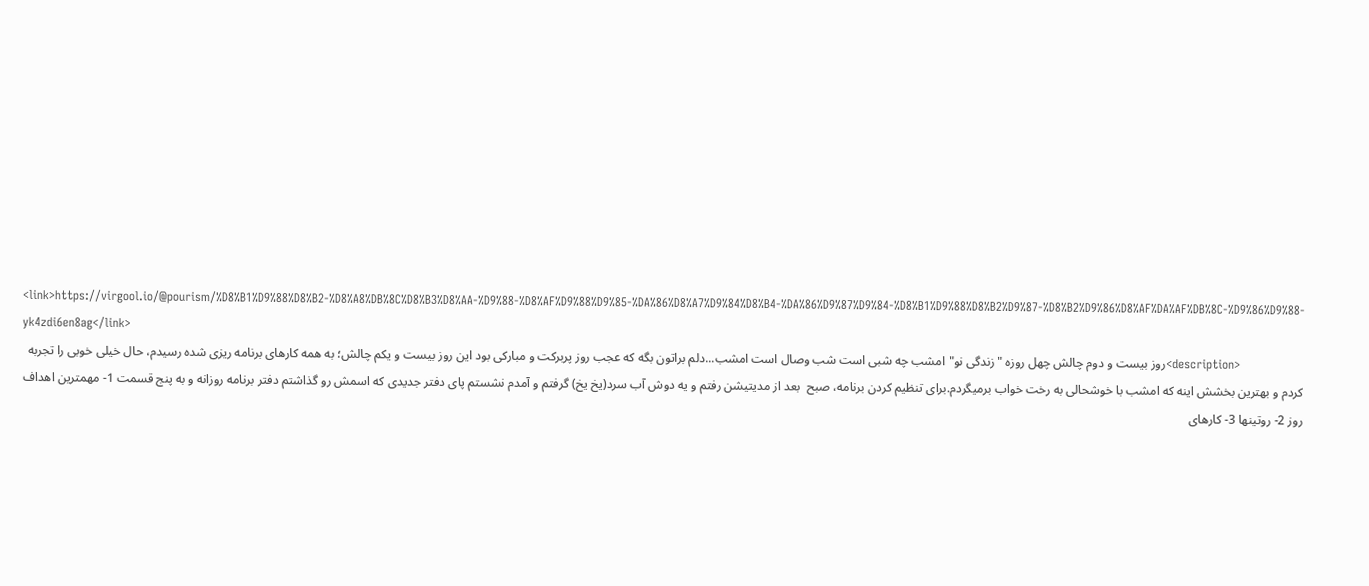<link>https://virgool.io/@pourism/%D8%B1%D9%88%D8%B2-%D8%A8%DB%8C%D8%B3%D8%AA-%D9%88-%D8%AF%D9%88%D9%85-%DA%86%D8%A7%D9%84%D8%B4-%DA%86%D9%87%D9%84-%D8%B1%D9%88%D8%B2%D9%87-%D8%B2%D9%86%D8%AF%DA%AF%DB%8C-%D9%86%D9%88-yk4zdi6en8ag</link>
                <description>روز بیست و دوم چالش چهل روزه "زندگی نو"امشب چه شبی است شب وصال است امشب...دلم براتون بگه که عجب روز پربرکت و مبارکی بود این روز بیست و یکم چالش؛ به همه کارهای برنامه ریزی شده رسیدم، حال خیلی خوبی را تجربه کردم و بهترین بخشش اینه که امشب با خوشحالی به رخت خواب برمیگردم.برای تنظیم کردن برنامه، صبح  بعد از مدیتیشن رفتم و یه دوش آب سرد(یخ یخ) گرفتم و آمدم نشستم پای دفتر جدیدی که اسمش رو گذاشتم دفتر برنامه روزانه و به پنج قسمت 1- مهمترین اهداف روز 2- روتینها 3- کارهای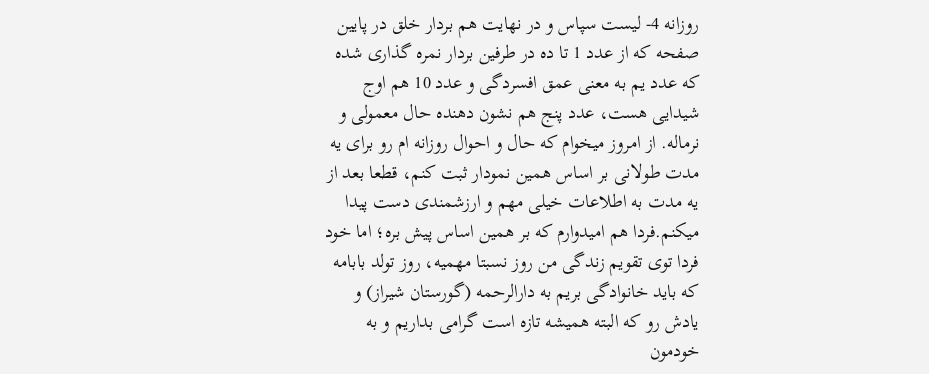روزانه 4- لیست سپاس و در نهایت هم بردار خلق در پایین صفحه که از عدد 1 تا ده در طرفین بردار نمره گذاری شده که عدد یم به معنی عمق افسردگی و عدد 10 هم اوج شیدایی هست، عدد پنج هم نشون دهنده حال معمولی و نرماله. از امروز میخوام که حال و احوال روزانه ام رو برای یه مدت طولانی بر اساس همین نمودار ثبت کنم، قطعا بعد از یه مدت به اطلاعات خیلی مهم و ارزشمندی دست پیدا میکنم.فردا هم امیدوارم که بر همین اساس پیش بره؛ اما خود فردا توی تقویم زندگی من روز نسبتا مهمیه، روز تولد بابامه که باید خانوادگی بریم به دارالرحمه (گورستان شیراز) و یادش رو که البته همیشه تازه است گرامی بداریم و به خودمون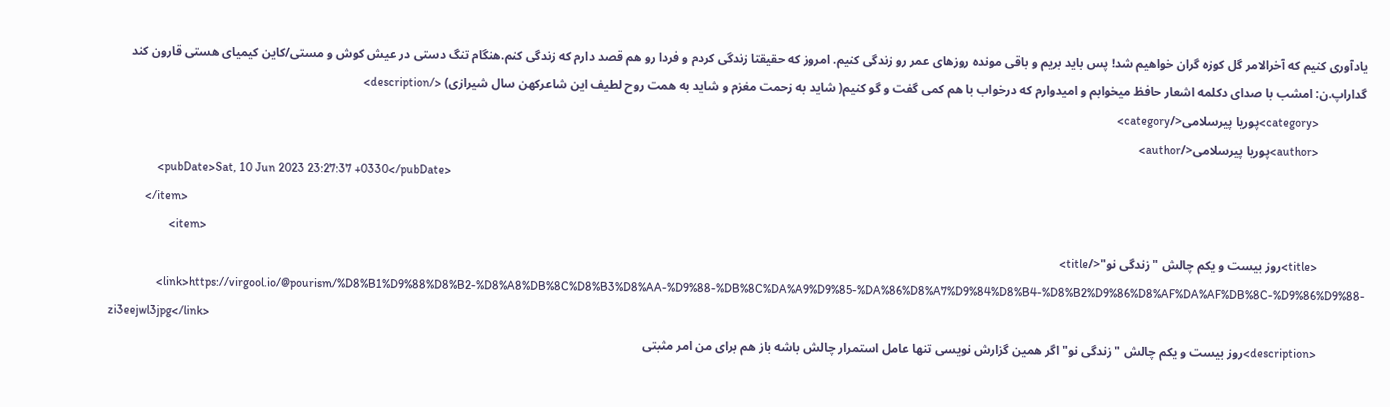یادآوری کنیم که آخرالامر گل کوزه گران خواهیم شد! پس باید بریم و باقی مونده روزهای عمر رو زندگی کنیم. امروز که حقیقتا زندگی کردم و فردا رو هم قصد دارم که زندگی کنم.هنگام تنگ دستی در عیش کوش و مستی/کاین کیمیای هستی قارون کند گداراپ.ن: امشب با صدای دکلمه اشعار حافظ میخوابم و امیدوارم که درخواب با هم کمی گفت و گو کنیم( شاید به زحمت مغزم و شاید به همت روح لطیف این شاعرکهن سال شیرازی) </description>
                <category>پوریا پیرسلامی</category>
                <author>پوریا پیرسلامی</author>
                <pubDate>Sat, 10 Jun 2023 23:27:37 +0330</pubDate>
            </item>
                    <item>
                <title>روز بیست و یکم چالش "زندگی نو"</title>
                <link>https://virgool.io/@pourism/%D8%B1%D9%88%D8%B2-%D8%A8%DB%8C%D8%B3%D8%AA-%D9%88-%DB%8C%DA%A9%D9%85-%DA%86%D8%A7%D9%84%D8%B4-%D8%B2%D9%86%D8%AF%DA%AF%DB%8C-%D9%86%D9%88-zi3eejwl3jpg</link>
                <description>روز بیست و یکم چالش "زندگی نو"اگر همین گزارش نویسی تنها عامل استمرار چالش باشه باز هم برای من امر مثبتی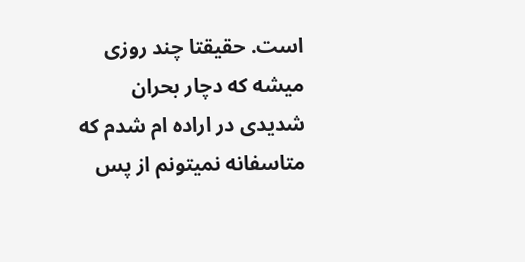است. حقیقتا چند روزی میشه که دچار بحران شدیدی در اراده ام شدم که متاسفانه نمیتونم از پس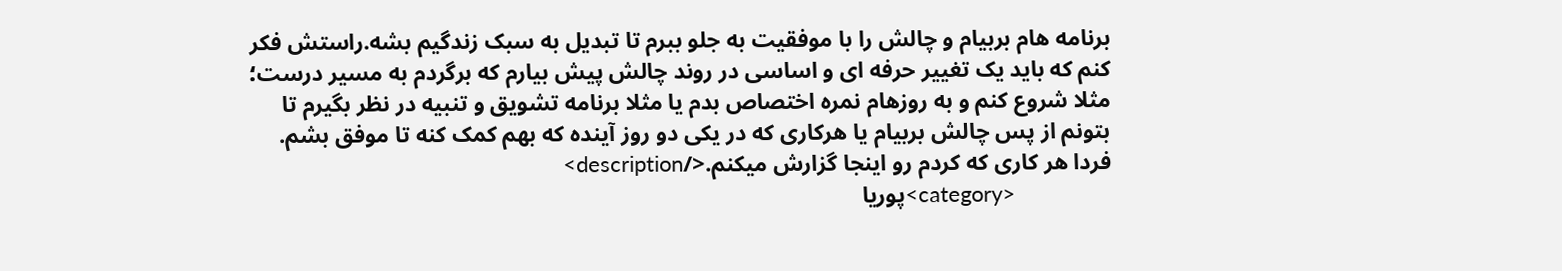برنامه هام بربیام و چالش را با موفقیت به جلو ببرم تا تبدیل به سبک زندگیم بشه.راستش فکر کنم که باید یک تغییر حرفه ای و اساسی در روند چالش پیش بیارم که برگردم به مسیر درست؛ مثلا شروع کنم و به روزهام نمره اختصاص بدم یا مثلا برنامه تشویق و تنبیه در نظر بگیرم تا بتونم از پس چالش بربیام یا هرکاری که در یکی دو روز آینده که بهم کمک کنه تا موفق بشم. فردا هر کاری که کردم رو اینجا گزارش میکنم.</description>
                <category>پوریا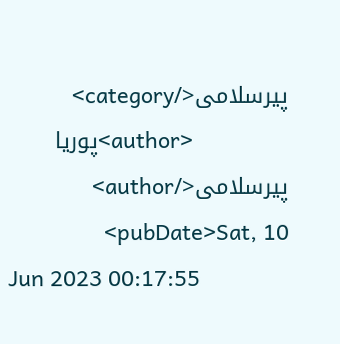پیرسلامی</category>
                <author>پوریا پیرسلامی</author>
                <pubDate>Sat, 10 Jun 2023 00:17:55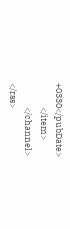+0330</pubDate>
            </item>
            </channel>
</rss>